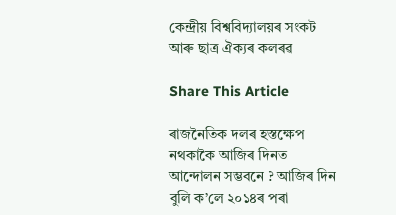কেন্দ্ৰীয় বিশ্ববিদ্যালয়ৰ সংকট আৰু ছাত্ৰ ঐক্যৰ কলৰৱ

Share This Article

ৰাজনৈতিক দলৰ হস্তক্ষেপ নথকাকৈ আজিৰ দিনত আন্দোলন সম্ভবনে ? আজিৰ দিন বুলি ক’লে ২০১৪ৰ পৰা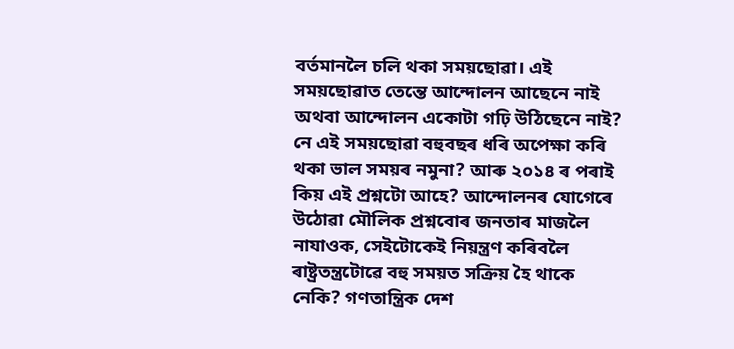বর্তমানলৈ চলি থকা সময়ছোৱা।‌ এই সময়ছোৱাত তেন্তে আন্দোলন আছেনে নাই অথবা আন্দোলন একোটা গঢ়ি উঠিছেনে নাই? নে এই সময়ছোৱা বহুবছৰ ধৰি অপেক্ষা কৰি থকা ভাল সময়ৰ নমুনা? আৰু ২০১৪ ৰ পৰাই কিয় এই প্ৰশ্নটো আহে? আন্দোলনৰ যোগেৰে উঠোৱা মৌলিক প্ৰশ্নবোৰ জনতাৰ মাজলৈ নাযাওক, সেইটোকেই নিয়ন্ত্ৰণ কৰিবলৈ ৰাষ্ট্ৰতন্ত্ৰটোৱে বহু সময়ত সক্ৰিয় হৈ থাকে নেকি? গণতান্ত্ৰিক দেশ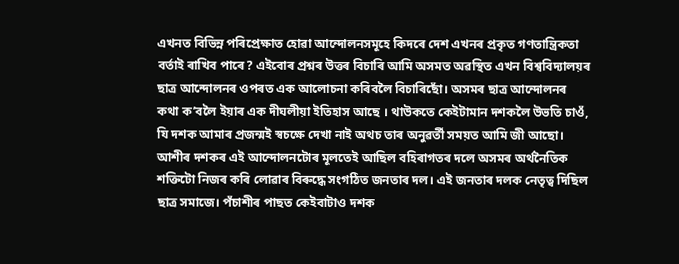এখনত বিভিন্ন পৰিপ্ৰেক্ষাত হোৱা আন্দোলনসমূহে কিদৰে দেশ এখনৰ প্ৰকৃত গণতান্ত্ৰিকতা বৰ্তাই ৰাখিব পাৰে? এইবোৰ প্ৰশ্নৰ উত্তৰ বিচাৰি আমি অসমত অৱস্থিত এখন বিশ্ববিদ্যালয়ৰ ছাত্ৰ আন্দোলনৰ ওপৰত এক আলোচনা কৰিবলৈ বিচাৰিছোঁ। অসমৰ ছাত্ৰ আন্দোলনৰ কথা ক’বলৈ ইয়াৰ এক দীঘলীয়া ইতিহাস আছে । থাউকতে কেইটামান দশকলৈ উভতি চাওঁ, যি দশক আমাৰ প্রজন্মই স্বচক্ষে দেখা নাই অথচ তাৰ অনুৱর্তী সময়ত আমি জী আছো। আশীৰ দশকৰ এই আন্দোলনটোৰ মূলতেই আছিল বহিৰাগতৰ দলে অসমৰ অর্থনৈতিক শক্তিটো নিজৰ কৰি লোৱাৰ বিৰুদ্ধে সংগঠিত জনতাৰ দল। এই জনতাৰ দলক নেতৃত্ব দিছিল ছাত্র সমাজে। পঁচাশীৰ পাছত কেইবাটাও দশক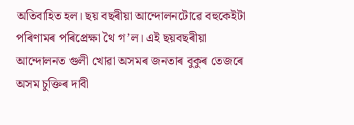অতিবাহিত হল। ছয় বছৰীয়া আন্দোলনটোৱে বহুকেইটা পৰিণামৰ পৰিপ্ৰেক্ষা থৈ গ’ল। এই ছয়বছৰীয়া আন্দোলনত গুলী খোৱা অসমৰ জনতাৰ বুকুৰ তেজৰে অসম চুক্তিৰ দাবী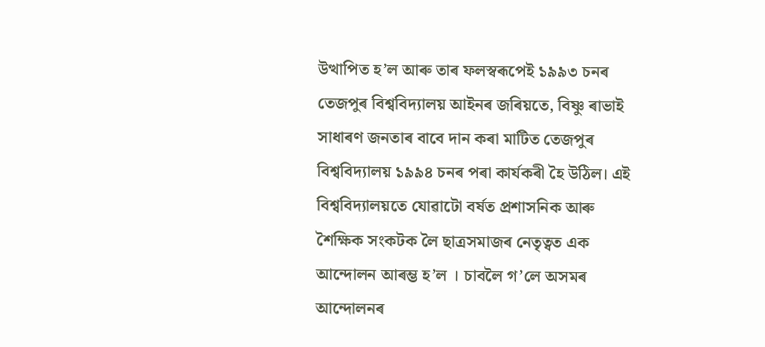উত্থাপিত হ’ল আৰু তাৰ ফলস্বৰূপেই ১৯৯৩ চনৰ তেজপুৰ বিশ্ববিদ্যালয় আইনৰ জৰিয়তে, বিষ্ণু ৰাভাই সাধাৰণ জনতাৰ বাবে দান কৰা মাটিত তেজপুৰ বিশ্ববিদ্যালয় ১৯৯৪ চনৰ পৰা কাৰ্যকৰী হৈ উঠিল। এই বিশ্ববিদ্যালয়তে যোৱাটো বৰ্ষত প্ৰশাসনিক আৰু শৈক্ষিক সংকটক লৈ ছাত্ৰসমাজৰ নেতৃত্বত এক আন্দোলন আৰম্ভ হ’ল । চাবলৈ গ’লে অসমৰ আন্দোলনৰ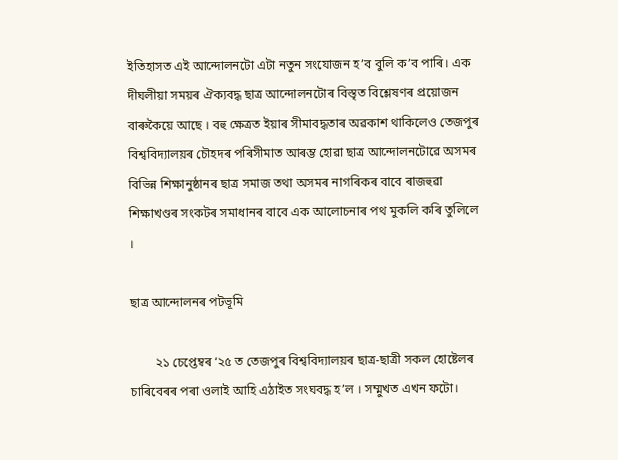ইতিহাসত এই আন্দোলনটো এটা নতুন সংযোজন হ’ব বুলি ক’ব পাৰি। এক দীঘলীয়া সময়ৰ ঐক্যবদ্ধ ছাত্ৰ আন্দোলনটোৰ বিস্তৃত বিশ্লেষণৰ প্ৰয়োজন বাৰুকৈয়ে আছে । বহু ক্ষেত্ৰত ইয়াৰ সীমাবদ্ধতাৰ অৱকাশ থাকিলেও তেজপুৰ বিশ্ববিদ্যালয়ৰ চৌহদৰ পৰিসীমাত আৰম্ভ হোৱা ছাত্ৰ আন্দোলনটোৱে অসমৰ বিভিন্ন শিক্ষানুষ্ঠানৰ ছাত্ৰ সমাজ তথা অসমৰ নাগৰিকৰ বাবে ৰাজহুৱা শিক্ষাখণ্ডৰ সংকটৰ সমাধানৰ বাবে এক আলোচনাৰ পথ মুকলি কৰি তুলিলে ।

ছাত্ৰ আন্দোলনৰ পটভূমি

        ২১ চেপ্তেম্বৰ ‘২৫ ত তেজপুৰ বিশ্ববিদ্যালয়ৰ ছাত্র-ছাত্রী সকল হোষ্টেলৰ চাৰিবেৰৰ পৰা ওলাই আহি এঠাইত সংঘবদ্ধ হ’ল । সম্মুখত এখন ফটো।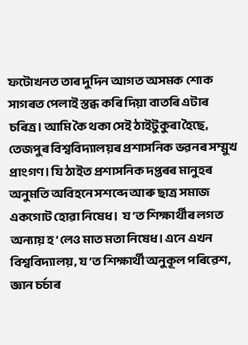ফটোখনত তাৰ দুদিন আগত অসমক শোক সাগৰত পেলাই স্তব্ধ কৰি দিয়া বাতৰি এটাৰ চৰিত্র। আমি কৈ থকা সেই ঠাইটুকুৰা হৈছে, তেজপুৰ বিশ্ববিদ্যালয়ৰ প্রশাসনিক ভৱনৰ সম্মুখ প্ৰাংগণ। যি ঠাইত প্রশাসনিক দপ্তৰৰ মানুহৰ অনুমতি অবিহনে সশব্দে আৰু ছাত্ৰ সমাজ একগোট হোৱা নিষেধ।  য’ত শিক্ষার্থীৰ লগত অন্যায় হ’লেও মাত মতা নিষেধ। এনে এখন বিশ্ববিদ্যালয়, য’ত শিক্ষার্থী অনুকূল পৰিৱেশ, জ্ঞান চর্চাৰ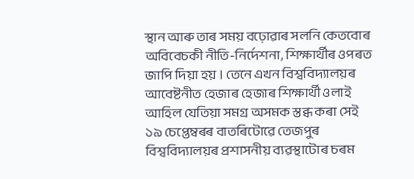স্থান আৰু তাৰ সময় বঢ়োৱাৰ সলনি কেতবোৰ অবিবেচকী নীতি-নির্দেশনা, শিক্ষার্থীৰ ওপৰত জাপি দিয়া হয়। তেনে এখন বিশ্ববিদ্যালয়ৰ আবেষ্টনীত হেজাৰ হেজাৰ শিক্ষার্থী ওলাই আহিল যেতিয়া সমগ্র অসমক স্তব্ধ কৰা সেই ১৯ চেপ্তেম্বৰৰ বাতৰিটোৱে তেজপুৰ বিশ্ববিদ্যালয়ৰ প্রশাসনীয় ব্যৱস্থাটোৰ চৰম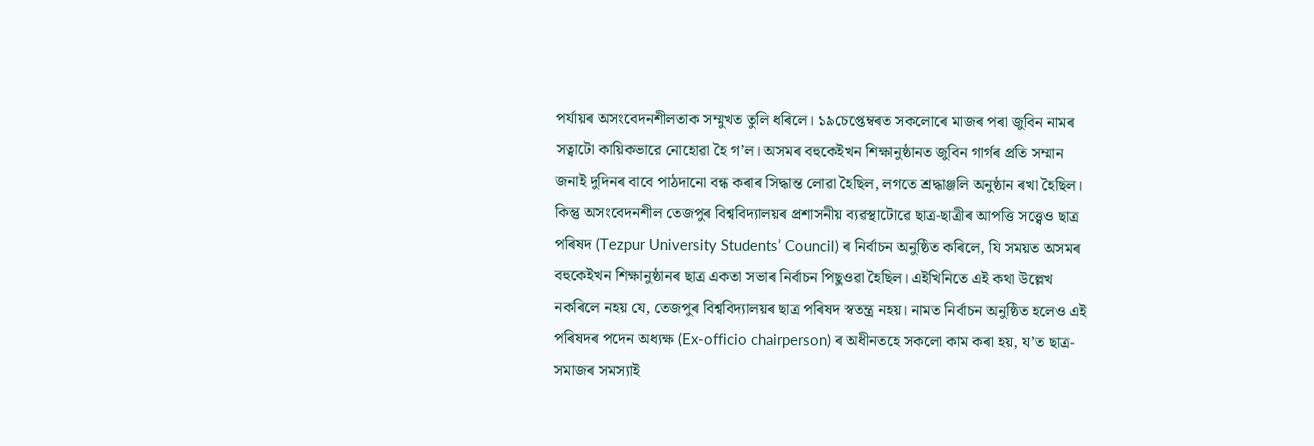পর্যায়ৰ অসংবেদনশীলতাক সম্মুখত তুলি ধৰিলে। ১৯চেপ্তেম্বৰত সকলোৰে মাজৰ পৰা জুবিন নামৰ সত্বাটো কায়িকভারে নোহোৱা হৈ গ’ল। অসমৰ বহুকেইখন শিক্ষানুষ্ঠানত জুবিন গাৰ্গৰ প্রতি সম্মান জনাই দুদিনৰ বাবে পাঠদানো বন্ধ কৰাৰ সিদ্ধান্ত লোৱা হৈছিল, লগতে শ্রদ্ধাঞ্জলি অনুষ্ঠান ৰখা হৈছিল। কিন্তু অসংবেদনশীল তেজপুৰ বিশ্ববিদ্যালয়ৰ প্রশাসনীয় ব্যৱস্থাটোৱে ছাত্ৰ-ছাত্রীৰ আপত্তি সত্ত্বেও ছাত্র পৰিষদ (Tezpur University Students’ Council) ৰ নির্বাচন অনুষ্ঠিত কৰিলে, যি সময়ত অসমৰ বহুকেইখন শিক্ষানুষ্ঠানৰ ছাত্র একতা সভাৰ নির্বাচন পিছুওৱা হৈছিল। এইখিনিতে এই কথা উল্লেখ নকৰিলে নহয় যে, তেজপুৰ বিশ্ববিদ্যালয়ৰ ছাত্ৰ পৰিষদ স্বতন্ত্র নহয়। নামত নির্বাচন অনুষ্ঠিত হলেও এই পৰিষদৰ পদেন অধ্যক্ষ (Ex-officio chairperson) ৰ অধীনতহে সকলো কাম কৰা হয়, য’ত ছাত্র-সমাজৰ সমস্যাই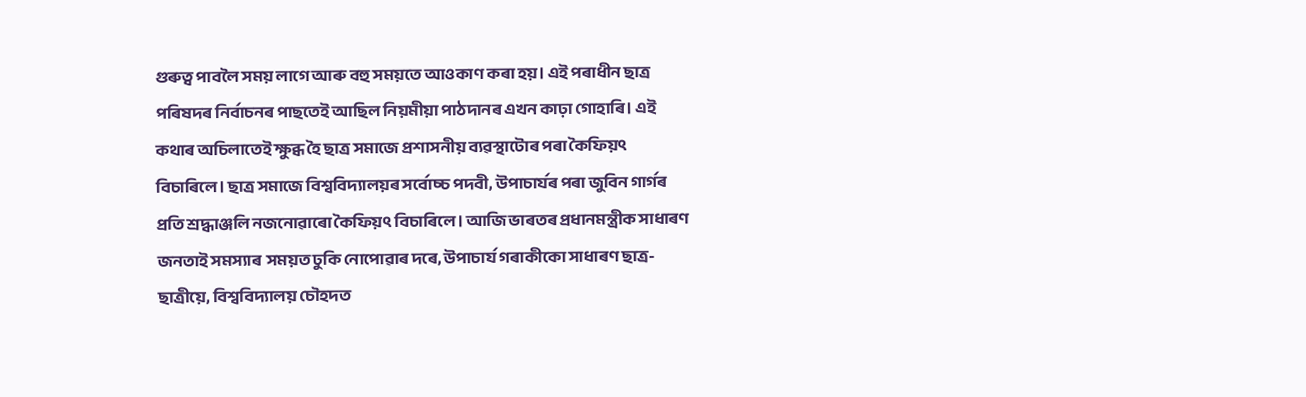গুৰুত্ব পাবলৈ সময় লাগে আৰু বহু সময়তে আওকাণ কৰা হয়। এই পৰাধীন ছাত্র পৰিষদৰ নির্বাচনৰ পাছতেই আছিল নিয়মীয়া পাঠদানৰ এখন কাঢ়া গোহাৰি। এই কথাৰ অচিলাতেই ক্ষুব্ধ হৈ ছাত্র সমাজে প্রশাসনীয় ব্যৱস্থাটোৰ পৰা কৈফিয়ৎ বিচাৰিলে। ছাত্র সমাজে বিশ্ববিদ্যালয়ৰ সর্বোচ্চ পদবী, উপাচার্যৰ পৰা জুবিন গাৰ্গৰ প্রতি শ্ৰদ্ধাঞ্জলি নজনোৱাৰো কৈফিয়ৎ বিচাৰিলে। আজি ভাৰতৰ প্রধানমন্ত্রীক সাধাৰণ জনতাই সমস্যাৰ  সময়ত ঢুকি নোপোৱাৰ দৰে, উপাচার্য গৰাকীকো সাধাৰণ ছাত্র-ছাত্রীয়ে, বিশ্ববিদ্যালয় চৌহদত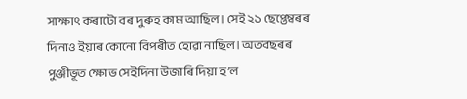সাক্ষাৎ কৰাটো বৰ দুৰুহ কাম আছিল। সেই ২১ ছেপ্তেম্বৰৰ দিনাও ইয়াৰ কোনো বিপৰীত হোৱা নাছিল। অতবছৰৰ পুঞ্জীভূত ক্ষোভ সেইদিনা উজাৰি দিয়া হ’ল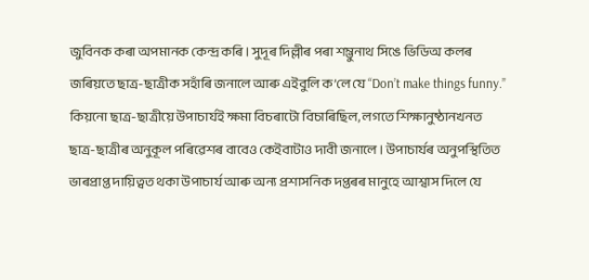জুবিনক কৰা অপমানক কেন্দ্ৰ কৰি। সুদূৰ দিল্লীৰ পৰা শম্ভুনাথ সিঙে ভিডিঅ কলৰ জৰিয়তে ছাত্র-ছাত্রীক সহাঁৰি জনালে আৰু এইবুলি ক’লে যে “Don’t make things funny.” কিয়নো ছাত্র-ছাত্রীয়ে উপাচাৰ্যই ক্ষমা বিচৰাটো বিচাৰিছিল, লগতে শিক্ষানুষ্ঠানখনত ছাত্র-ছাত্রীৰ অনুকূল পৰিৱেশৰ বাবেও কেইবাটাও দাবী জনালে। উপাচাৰ্যৰ অনুপস্থিতিত ভাৰপ্রাপ্ত দায়িত্বত থকা উপাচার্য আৰু অন্য প্রশাসনিক দপ্তৰৰ মানুহে আশ্বাস দিলে যে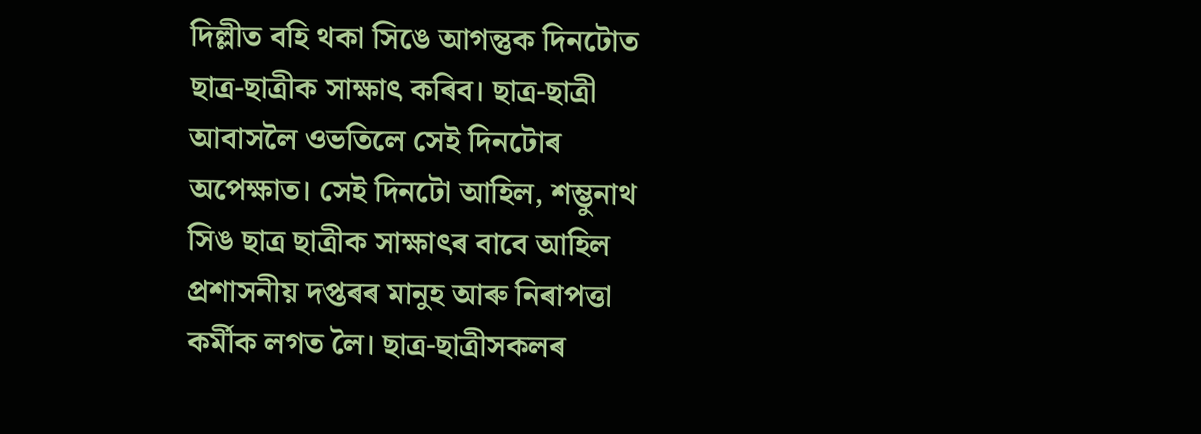দিল্লীত বহি থকা সিঙে আগন্তুক দিনটোত ছাত্র-ছাত্রীক সাক্ষাৎ কৰিব। ছাত্র-ছাত্রী আবাসলৈ ওভতিলে সেই দিনটোৰ অপেক্ষাত। সেই দিনটো আহিল, শম্ভুনাথ সিঙ ছাত্ৰ ছাত্ৰীক সাক্ষাৎৰ বাবে আহিল প্রশাসনীয় দপ্তৰৰ মানুহ আৰু নিৰাপত্তা কর্মীক লগত লৈ। ছাত্র-ছাত্রীসকলৰ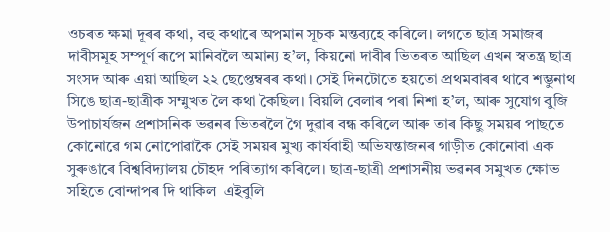ওচৰত ক্ষমা দূৰৰ কথা, বহু কথাৰে অপমান সূচক মন্তব্যহে কৰিলে। লগতে ছাত্র সমাজৰ দাবীসমূহ সম্পূর্ণ ৰূপে মানিবলৈ অমান্য হ’ল, কিয়নো দাবীৰ ভিতৰত আছিল এখন স্বতন্ত্র ছাত্র সংসদ আৰু এয়া আছিল ২২ ছেপ্তেম্বৰৰ কথা। সেই দিনটোতে হয়তো প্রথমবাৰৰ থাবে শম্ভুনাথ সিঙে ছাত্র-ছাত্রীক সম্মুখত লৈ কথা কৈছিল। বিয়লি বেলাৰ পৰা নিশা হ’ল, আৰু সুযোগ বুজি উপাচাৰ্যজন প্রশাসনিক ভৱনৰ ভিতৰলৈ গৈ দুৱাৰ বন্ধ কৰিলে আৰু তাৰ কিছু সময়ৰ পাছতে কোনোৱে গম নোপোৱাকৈ সেই সময়ৰ মুখ্য কার্যবাহী অভিযন্তাজনৰ গাড়ীত কোনোবা এক সুৰুঙাৰে বিশ্ববিদ্যালয় চৌহদ পৰিত্যাগ কৰিলে। ছাত্র-ছাত্রী প্রশাসনীয় ভৱনৰ সমুখত ক্ষোভ সহিতে বোন্দাপৰ দি থাকিল  এইবুলি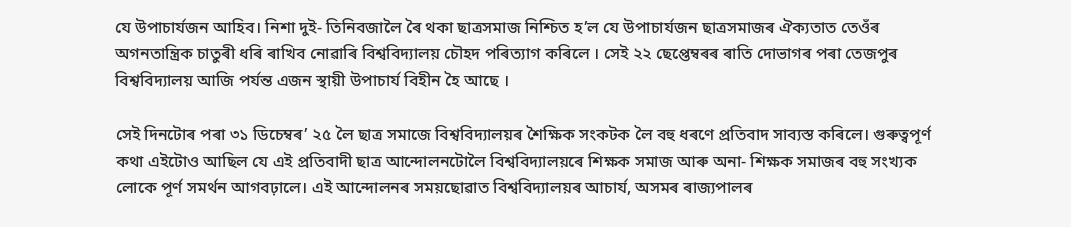যে উপাচাৰ্যজন আহিব। নিশা দুই- তিনিবজালৈ ৰৈ থকা ছাত্ৰসমাজ নিশ্চিত হ’ল যে উপাচার্যজন ছাত্রসমাজৰ ঐক্যতাত তেওঁৰ অগনতান্ত্রিক চাতুৰী ধৰি ৰাখিব নোৱাৰি বিশ্ববিদ্যালয় চৌহদ পৰিত্যাগ কৰিলে । সেই ২২ ছেপ্তেম্বৰৰ ৰাতি দোভাগৰ পৰা তেজপুৰ বিশ্ববিদ্যালয় আজি পর্যন্ত এজন স্থায়ী উপাচার্য বিহীন হৈ আছে ।

সেই দিনটোৰ পৰা ৩১ ডিচেম্বৰ’ ২৫ লৈ ছাত্র সমাজে বিশ্ববিদ্যালয়ৰ শৈক্ষিক সংকটক লৈ বহু ধৰণে প্রতিবাদ সাব্যস্ত কৰিলে। গুৰুত্বপূর্ণ কথা এইটোও আছিল যে এই প্রতিবাদী ছাত্র আন্দোলনটোলৈ বিশ্ববিদ্যালয়ৰে শিক্ষক সমাজ আৰু অনা- শিক্ষক সমাজৰ বহু সংখ্যক লোকে পূর্ণ সমর্থন আগবঢ়ালে। এই আন্দোলনৰ সময়ছোৱাত বিশ্ববিদ্যালয়ৰ আচাৰ্য, অসমৰ ৰাজ্যপালৰ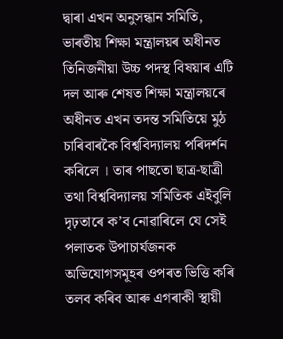দ্বাৰা এখন অনুসন্ধান সমিতি, ভাৰতীয় শিক্ষা মন্ত্রালয়ৰ অধীনত তিনিজনীয়া উচ্চ পদস্থ বিষয়াৰ এটি দল আৰু শেষত শিক্ষা মন্ত্ৰালয়ৰে অধীনত এখন তদন্ত সমিতিয়ে মুঠ চাৰিবাৰকৈ বিশ্ববিদ্যালয় পৰিদৰ্শন কৰিলে । তাৰ পাছতো ছাত্র-ছাত্রী তথা বিশ্ববিদ্যালয় সমিতিক এইবুলি দৃঢ়তাৰে ক’ব নোৱাৰিলে যে সেই পলাতক উপাচার্যজনক অভিযোগসমূহৰ ওপৰত ভিত্তি কৰি তলব কৰিব আৰু এগৰাকী স্থায়ী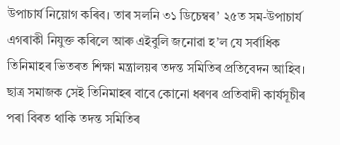উপাচার্য নিয়োগ কৰিব। তাৰ সলনি ৩১ ডিচেম্বৰ’ ২৫ত সম-উপাচার্য এগৰাকী নিযুক্ত কৰিলে আৰু এইবুলি জনোৱা হ’ল যে সৰ্বাধিক তিনিমাহৰ ভিতৰত শিক্ষা মন্ত্রালয়ৰ তদন্ত সমিতিৰ প্ৰতিবেদন আহিব। ছাত্ৰ সমাজক সেই তিনিমাহৰ বাবে কোনো ধৰণৰ প্ৰতিবাদী কাৰ্যসূচীৰ পৰা বিৰত থাকি তদন্ত সমিতিৰ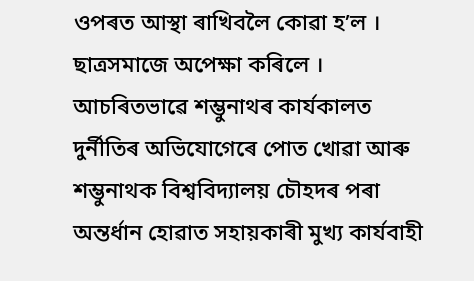ওপৰত আস্থা ৰাখিবলৈ কোৱা হ’ল । ছাত্ৰসমাজে অপেক্ষা কৰিলে । আচৰিতভাৱে শম্ভুনাথৰ কার্যকালত দুর্নীতিৰ অভিযোগেৰে পোত খোৱা আৰু শম্ভুনাথক বিশ্ববিদ্যালয় চৌহদৰ পৰা অন্তৰ্ধান হোৱাত সহায়কাৰী মুখ্য কার্যবাহী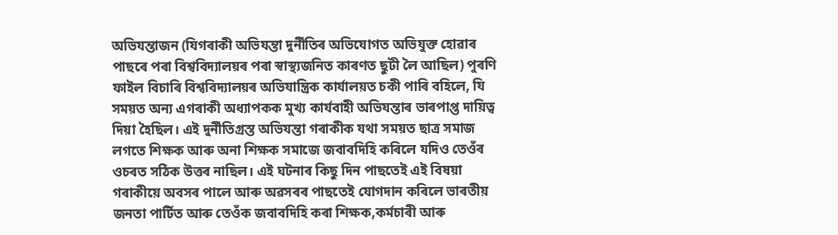অভিযন্তাজন (যিগৰাকী অভিযন্তা দুর্নীতিৰ অভিযোগত অভিযুক্ত হোৱাৰ পাছৰে পৰা বিশ্ববিদ্যালয়ৰ পৰা স্বাস্থ্যজনিত কাৰণত ছুটী লৈ আছিল) পুৰণি ফাইল বিচাৰি বিশ্ববিদ্যালয়ৰ অভিযান্ত্রিক কার্যালয়ত চকী পাৰি বহিলে, যি সময়ত অন্য এগৰাকী অধ্যাপকক মুখ্য কার্যবাহী অভিযন্তাৰ ভাৰপাপ্ত দায়িত্ব দিয়া হৈছিল। এই দুর্নীতিগ্রস্ত অভিযন্তা গৰাকীক যথা সময়ত ছাত্র সমাজ লগতে শিক্ষক আৰু অনা শিক্ষক সমাজে জবাবদিহি কৰিলে যদিও তেওঁৰ ওচৰত সঠিক উত্তৰ নাছিল। এই ঘটনাৰ কিছু দিন পাছতেই এই বিষয়া গৰাকীয়ে অবসৰ পালে আৰু অৱসৰৰ পাছতেই যোগদান কৰিলে ভাৰতীয় জনতা পার্টিত আৰু তেওঁক জবাবদিহি কৰা শিক্ষক,কর্মচাৰী আৰু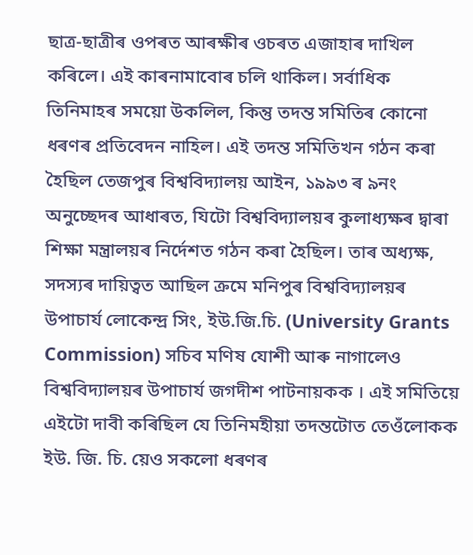ছাত্র-ছাত্রীৰ ওপৰত আৰক্ষীৰ ওচৰত এজাহাৰ দাখিল কৰিলে। এই কাৰনামাবোৰ চলি থাকিল। সৰ্বাধিক তিনিমাহৰ সময়ো উকলিল, কিন্তু তদন্ত সমিতিৰ কোনো ধৰণৰ প্রতিবেদন নাহিল। এই তদন্ত সমিতিখন গঠন কৰা হৈছিল তেজপুৰ বিশ্ববিদ্যালয় আইন, ১৯৯৩ ৰ ৯নং অনুচ্ছেদৰ আধাৰত, যিটো বিশ্ববিদ্যালয়ৰ কুলাধ্যক্ষৰ দ্বাৰা শিক্ষা মন্ত্ৰালয়ৰ নির্দেশত গঠন কৰা হৈছিল। তাৰ অধ্যক্ষ, সদস্যৰ দায়িত্বত আছিল ক্রমে মনিপুৰ বিশ্ববিদ্যালয়ৰ উপাচাৰ্য লোকেন্দ্র সিং, ইউ.জি.চি. (University Grants Commission) সচিব মণিষ যোশী আৰু নাগালেও বিশ্ববিদ্যালয়ৰ উপাচার্য জগদীশ পাটনায়কক । এই সমিতিয়ে এইটো দাবী কৰিছিল যে তিনিমহীয়া তদন্তটোত তেওঁলোকক ইউ. জি. চি. য়েও সকলো ধৰণৰ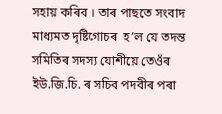সহায় কৰিব । তাৰ পাছতে সংবাদ মাধ্যমত দৃষ্টিগোচৰ  হ’ল যে তদন্ত সমিতিৰ সদস্য যোশীয়ে তেওঁৰ ইউ.জি.চি. ৰ সচিব পদবীৰ পৰা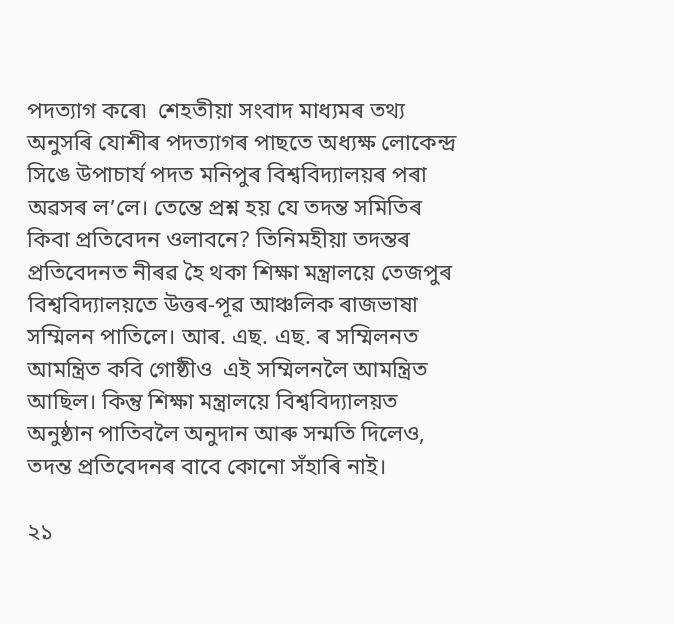পদত্যাগ কৰে৷  শেহতীয়া সংবাদ মাধ্যমৰ তথ্য অনুসৰি যোশীৰ পদত্যাগৰ পাছতে অধ্যক্ষ লোকেন্দ্র সিঙে উপাচাৰ্য পদত মনিপুৰ বিশ্ববিদ্যালয়ৰ পৰা অৱসৰ ল’লে। তেন্তে প্রশ্ন হয় যে তদন্ত সমিতিৰ কিবা প্রতিবেদন ওলাবনে? তিনিমহীয়া তদন্তৰ প্রতিবেদনত নীৰৱ হৈ থকা শিক্ষা মন্ত্রালয়ে তেজপুৰ বিশ্ববিদ্যালয়তে উত্তৰ-পূৱ আঞ্চলিক ৰাজভাষা সম্মিলন পাতিলে। আৰ. এছ. এছ. ৰ সম্মিলনত আমন্ত্রিত কবি গোষ্ঠীও  এই সম্মিলনলৈ আমন্ত্রিত আছিল। কিন্তু শিক্ষা মন্ত্ৰালয়ে বিশ্ববিদ্যালয়ত অনুষ্ঠান পাতিবলৈ অনুদান আৰু সন্মতি দিলেও, তদন্ত প্ৰতিবেদনৰ বাবে কোনো সঁহাৰি নাই।

২১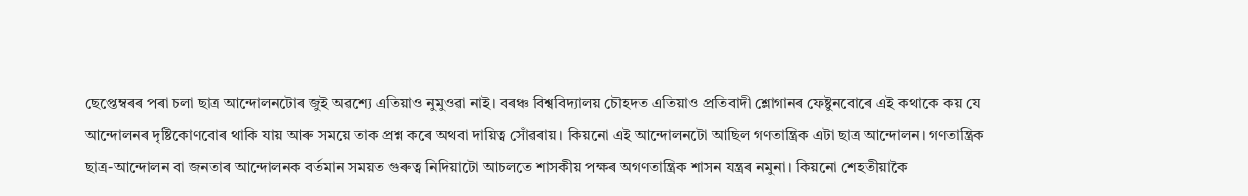ছেপ্তেম্বৰৰ পৰা চলা ছাত্র আন্দোলনটোৰ জুই অৱশ্যে এতিয়াও নুমুওৱা নাই। বৰঞ্চ বিশ্ববিদ্যালয় চৌহদত এতিয়াও প্রতিবাদী শ্লোগানৰ ফেষ্টুনবোৰে এই কথাকে কয় যে আন্দোলনৰ দৃষ্টিকোণবোৰ থাকি যায় আৰু সময়ে তাক প্ৰশ্ন কৰে অথবা দায়িত্ব সোঁৱৰায়। কিয়নো এই আন্দোলনটো আছিল গণতান্ত্রিক এটা ছাত্র আন্দোলন। গণতান্ত্রিক ছাত্র-আন্দোলন বা জনতাৰ আন্দোলনক বর্তমান সময়ত গুৰুত্ব নিদিয়াটো আচলতে শাসকীয় পক্ষৰ অগণতান্ত্রিক শাসন যন্ত্রৰ নমুনা। কিয়নো শেহতীয়াকৈ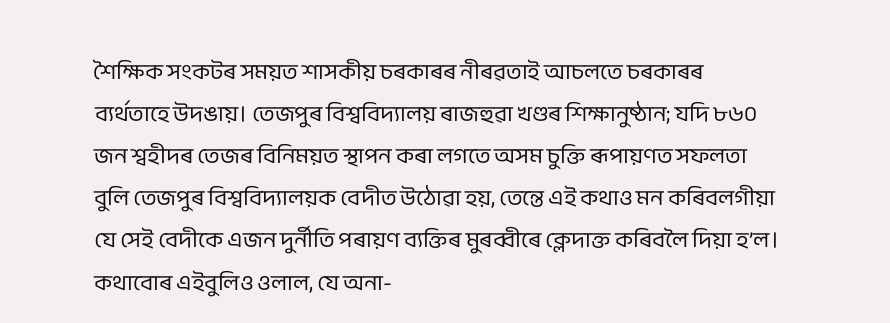শৈক্ষিক সংকটৰ সময়ত শাসকীয় চৰকাৰৰ নীৰৱতাই আচলতে চৰকাৰৰ ব্যর্থতাহে উদঙায়। তেজপুৰ বিশ্ববিদ্যালয় ৰাজহুৱা খণ্ডৰ শিক্ষানুষ্ঠান; যদি ৮৬০ জন শ্বহীদৰ তেজৰ বিনিময়ত স্থাপন কৰা লগতে অসম চুক্তি ৰূপায়ণত সফলতা বুলি তেজপুৰ বিশ্ববিদ্যালয়ক বেদীত উঠোৱা হয়, তেন্তে এই কথাও মন কৰিবলগীয়া যে সেই বেদীকে এজন দুর্নীতি পৰায়ণ ব্যক্তিৰ মুৰব্বীৰে ক্লেদাক্ত কৰিবলৈ দিয়া হ’ল। কথাবোৰ এইবুলিও ওলাল, যে অনা-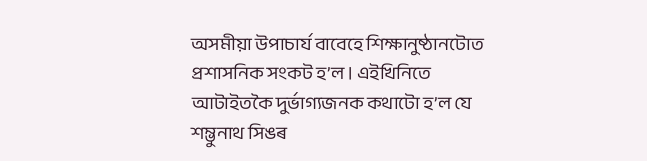অসমীয়া উপাচাৰ্য বাবেহে শিক্ষানুষ্ঠানটোত প্ৰশাসনিক সংকট হ’ল । এইখিনিতে  আটাইতকৈ দুৰ্ভাগ্যজনক কথাটো হ’ল যে শম্ভুনাথ সিঙৰ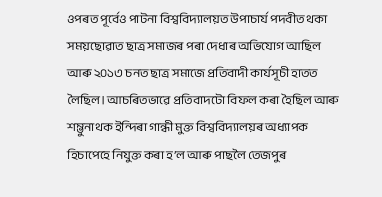ওপৰত পূৰ্বেও পাটনা বিশ্ববিদ্যালয়ত উপাচাৰ্য পদবীত থকা সময়ছোৱাত ছাত্ৰ সমাজৰ পৰা দেধাৰ অভিযোগ আছিল আৰু ২০১৩ চনত ছাত্ৰ সমাজে প্ৰতিবাদী কাৰ্যসূচী হাতত লৈছিল। আচৰিতভাৱে প্ৰতিবাদটো বিফল কৰা হৈছিল আৰু শম্ভুনাথক ইন্দিৰা গান্ধী মুক্ত বিশ্ববিদ্যালয়ৰ অধ্যাপক হিচাপেহে নিযুক্ত কৰা হ’ল আৰু পাছলৈ তেজপুৰ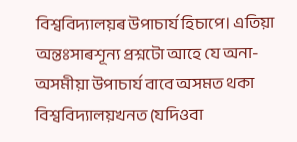বিশ্ববিদ্যালয়ৰ উপাচাৰ্য হিচাপে। এতিয়া অন্তঃসাৰশূন্য প্ৰশ্নটো আহে যে অনা-অসমীয়া উপাচাৰ্য বাবে অসমত থকা বিশ্ববিদ্যালয়খনত (যদিওবা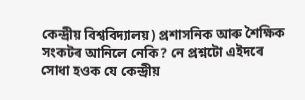কেন্দ্ৰীয় বিশ্ববিদ্যালয়) প্ৰশাসনিক আৰু শৈক্ষিক সংকটৰ আনিলে নেকি? নে প্ৰশ্নটো এইদৰে সোধা হওক যে কেন্দ্ৰীয়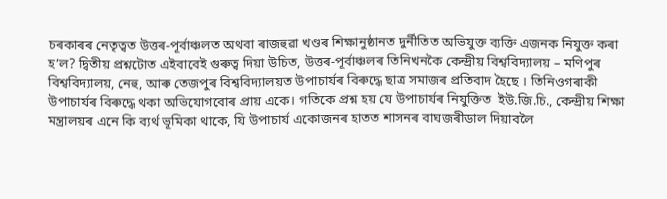চৰকাৰৰ নেতৃত্বত উত্তৰ-পূৰ্বাঞ্চলত অথবা ৰাজহুৱা খণ্ডৰ শিক্ষানুষ্ঠানত দুৰ্নীতিত অভিযুক্ত ব্যক্তি এজনক নিযুক্ত কৰা হ’ল? দ্বিতীয় প্ৰশ্নটোত এইবাবেই গুৰুত্ব দিয়া উচিত, উত্তৰ-পূৰ্বাঞ্চলৰ তিনিখনকৈ কেন্দ্ৰীয় বিশ্ববিদ্যালয় – মণিপুৰ বিশ্ববিদ্যালয়, নেহু, আৰু তেজপুৰ বিশ্ববিদ্যালয়ত উপাচাৰ্যৰ বিৰুদ্ধে ছাত্ৰ সমাজৰ প্ৰতিবাদ হৈছে । তিনিওগৰাকী উপাচাৰ্যৰ বিৰুদ্ধে থকা অভিযোগবোৰ প্ৰায় একে। গতিকে প্ৰশ্ন হয় যে উপাচাৰ্যৰ নিযুক্তিত  ইউ.জি.চি., কেন্দ্ৰীয় শিক্ষা মন্ত্ৰালয়ৰ এনে কি ব্যৰ্থ ভূমিকা থাকে, যি উপাচাৰ্য একোজনৰ হাতত শাসনৰ বাঘজৰীডাল দিয়াবলৈ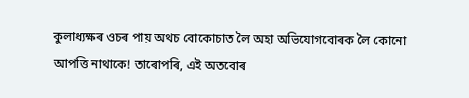কুলাধ্যক্ষৰ ওচৰ পায় অথচ বোকোচাত লৈ অহা অভিযোগবোৰক লৈ কোনো আপত্তি নাথাকে! তাৰোপৰি, এই অতবোৰ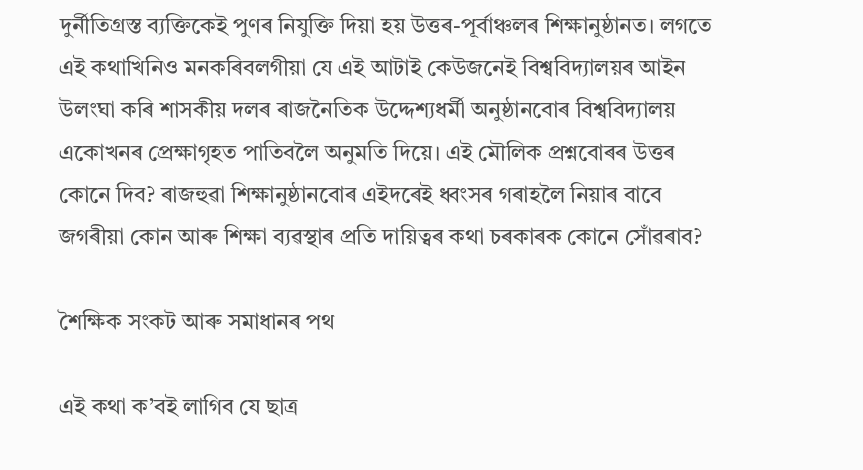দুৰ্নীতিগ্ৰস্ত ব্যক্তিকেই পুণৰ নিযুক্তি দিয়া হয় উত্তৰ-পূৰ্বাঞ্চলৰ শিক্ষানুষ্ঠানত। লগতে এই কথাখিনিও মনকৰিবলগীয়া যে এই আটাই কেউজনেই বিশ্ববিদ্যালয়ৰ আইন উলংঘা কৰি শাসকীয় দলৰ ৰাজনৈতিক উদ্দেশ্যধৰ্মী অনুষ্ঠানবোৰ বিশ্ববিদ্যালয় একোখনৰ প্ৰেক্ষাগৃহত পাতিবলৈ অনুমতি দিয়ে। এই মৌলিক প্রশ্নবোৰৰ উত্তৰ কোনে দিব? ৰাজহুৱা শিক্ষানুষ্ঠানবোৰ এইদৰেই ধ্বংসৰ গৰাহলৈ নিয়াৰ বাবে জগৰীয়া কোন আৰু শিক্ষা ব্যৱস্থাৰ প্রতি দায়িত্বৰ কথা চৰকাৰক কোনে সোঁৱৰাব?

শৈক্ষিক সংকট আৰু সমাধানৰ পথ

এই কথা ক’বই লাগিব যে ছাত্র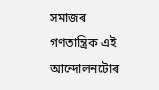সমাজৰ গণতান্ত্রিক এই আন্দোলনটোৰ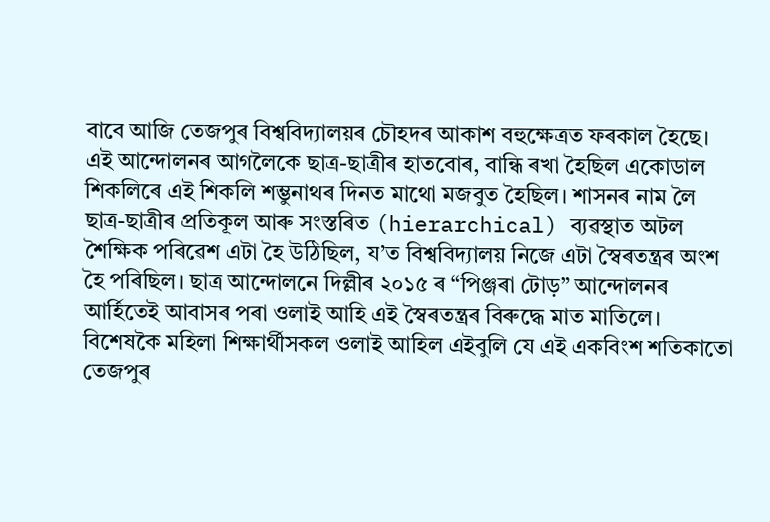বাবে আজি তেজপুৰ বিশ্ববিদ্যালয়ৰ চৌহদৰ আকাশ বহুক্ষেত্রত ফৰকাল হৈছে। এই আন্দোলনৰ আগলৈকে ছাত্র-ছাত্রীৰ হাতবোৰ, বান্ধি ৰখা হৈছিল একোডাল শিকলিৰে এই শিকলি শম্ভুনাথৰ দিনত মাথো মজবুত হৈছিল। শাসনৰ নাম লৈ ছাত্ৰ-ছাত্ৰীৰ প্ৰতিকূল আৰু সংস্তৰিত (hierarchical) ব্যৱস্থাত অটল শৈক্ষিক পৰিৱেশ এটা হৈ উঠিছিল, য’ত বিশ্ববিদ্যালয় নিজে এটা স্বৈৰতন্ত্ৰৰ অংশ হৈ পৰিছিল। ছাত্ৰ আন্দোলনে দিল্লীৰ ২০১৫ ৰ “পিঞ্জৰা টোড়” আন্দোলনৰ আৰ্হিতেই আবাসৰ পৰা ওলাই আহি এই স্বৈৰতন্ত্ৰৰ বিৰুদ্ধে মাত মাতিলে। বিশেষকৈ মহিলা শিক্ষাৰ্থীসকল ওলাই আহিল এইবুলি যে এই একবিংশ শতিকাতো তেজপুৰ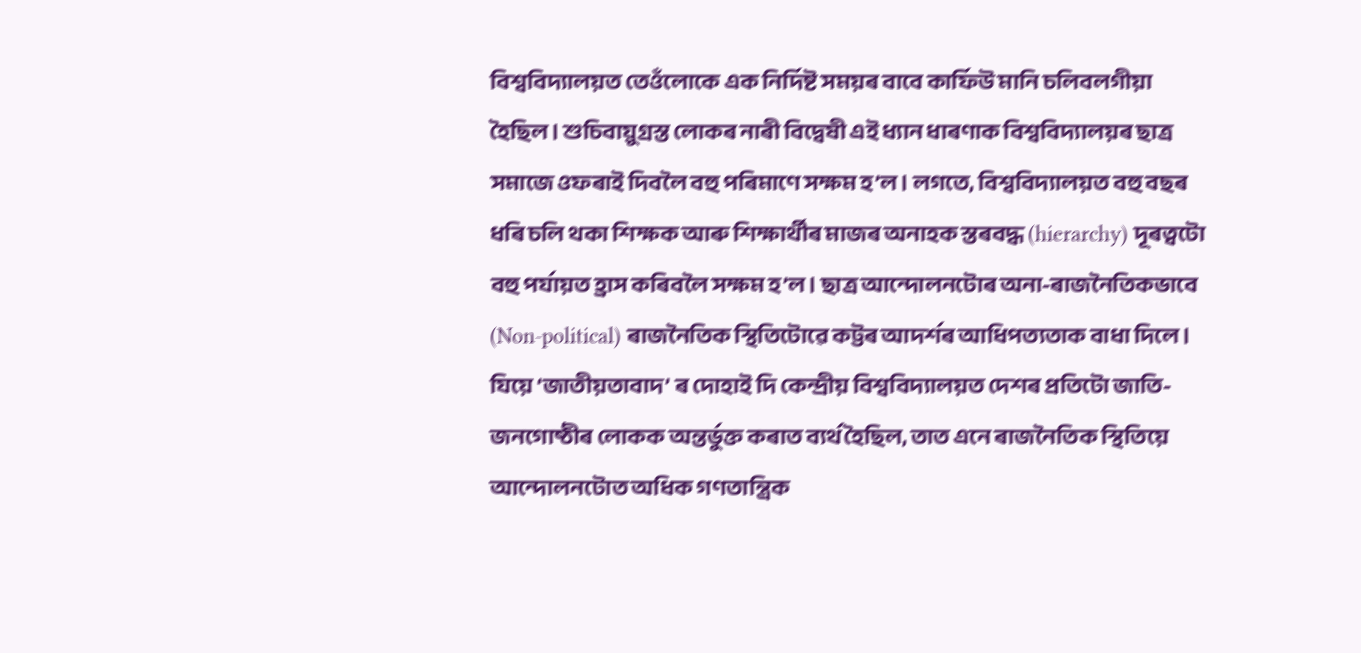বিশ্ববিদ্যালয়ত তেওঁলোকে এক নিৰ্দিষ্ট সময়ৰ বাবে কাৰ্ফিউ মানি চলিবলগীয়া হৈছিল। শুচিবায়ুগ্ৰস্ত লোকৰ নাৰী বিদ্বেষী এই ধ্যান ধাৰণাক বিশ্ববিদ্যালয়ৰ ছাত্র সমাজে ওফৰাই দিবলৈ বহু পৰিমাণে সক্ষম হ’ল। লগতে, বিশ্ববিদ্যালয়ত বহু বছৰ ধৰি চলি থকা শিক্ষক আৰু শিক্ষার্থীৰ মাজৰ অনাহক স্তৰবদ্ধ (hierarchy) দূৰত্বটো বহু পর্যায়ত হ্রাস কৰিবলৈ সক্ষম হ’ল। ছাত্র আন্দোলনটোৰ অনা-ৰাজনৈতিকভাবে (Non-political) ৰাজনৈতিক স্থিতিটোৱে কট্টৰ আদর্শৰ আধিপত্যতাক বাধা দিলে। যিয়ে ‘জাতীয়তাবাদ’ ৰ দোহাই দি কেন্দ্রীয় বিশ্ববিদ্যালয়ত দেশৰ প্রতিটো জাতি-জনগোষ্ঠীৰ লোকক অন্তর্ভুক্ত কৰাত ব্যর্থ হৈছিল, তাত এনে ৰাজনৈতিক স্থিতিয়ে আন্দোলনটোত অধিক গণতান্ত্রিক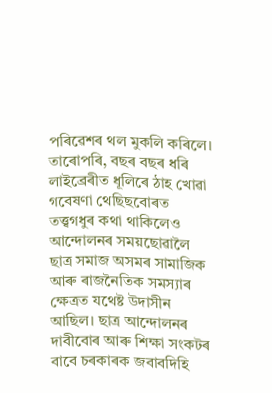পৰিৱেশৰ থল মুকলি কৰিলে। তাৰোপৰি, বছৰ বছৰ ধৰি লাইব্রেৰীত ধূলিৰে ঠাহ খোৱা গবেষণা থেছিছবোৰত তত্ত্বগধুৰ কথা থাকিলেও আন্দোলনৰ সময়ছোৱালৈ ছাত্র সমাজ অসমৰ সামাজিক আৰু ৰাজনৈতিক সমস্যাৰ ক্ষেত্রত যথেষ্ট উদাসীন আছিল। ছাত্র আন্দোলনৰ দাবীবোৰ আৰু শিক্ষা সংকটৰ বাবে চৰকাৰক জবাবদিহি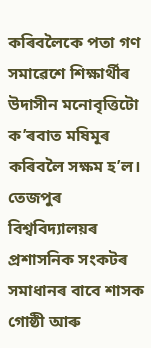কৰিবলৈকে পতা গণ সমাৱেশে শিক্ষার্থীৰ উদাসীন মনোবৃত্তিটো ক’ৰবাত মষিমূৰ কৰিবলৈ সক্ষম হ’ল। তেজপুৰ বিশ্ববিদ্যালয়ৰ প্রশাসনিক সংকটৰ সমাধানৰ বাবে শাসক গোষ্ঠী আৰু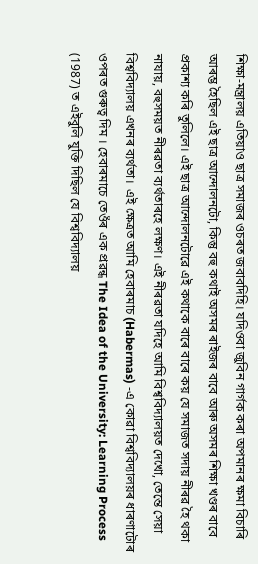শিক্ষা-মন্ত্রালয় এতিয়াও ছাত্র সমাজৰ ওচৰত জবাবদিহি। যদিওবা জুবিন গাৰ্গক কৰা অপমানৰ ক্ষমা বিচাৰি আৰম্ভ হৈছিল এই ছাত্ৰ আন্দোলনটো, কিন্তু বহু কথাই অসমৰ ৰাইজৰ বাবে আৰু অসমৰ শিক্ষা খণ্ডৰ বাবে প্রকাশ্য কৰি তুলিলে। এই ছাত্র আন্দোলনটোৱে এই কথাকে বাৰে বাৰে কয় যে সমাজত সদায় নীৰৱ হৈ থকা নাযায়, বহুসময়ত নীৰৱতা ব্যর্থতাৰহে লক্ষণ। এই নীৰৱতা যদিহে আমি বিশ্ববিদ্যালয়ত দেখো, তেন্তে সেয়া বিশ্ববিদ্যালয় এখনৰ ব্যর্থতা।  এই ক্ষেত্রত আমি হেবাৰমাচ (Habermas) -এ কোৱা বিশ্ববিদ্যালয়ৰ ধাৰণাটোৰ ওপৰত গুৰুত্ব দিম । হেবাৰমাচে তেওঁৰ এক প্ৰৱন্ধ The Idea of the University: Learning Process (1987) ত এইবুলি যুক্তি দিছিল যে বিশ্ববিদ্যালয়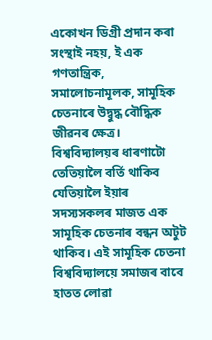একোখন ডিগ্রী প্রদান কৰা সংস্থাই নহয়, ই এক গণতান্ত্রিক, সমালোচনামূলক, সামূহিক চেতনাৰে উদ্বুদ্ধ বৌদ্ধিক জীৱনৰ ক্ষেত্র। বিশ্ববিদ্যালয়ৰ ধাৰণাটো তেতিয়ালৈ বৰ্তি থাকিব যেতিয়ালৈ ইয়াৰ সদস্যসকলৰ মাজত এক সামূহিক চেতনাৰ বন্ধন অটুট থাকিব। এই সামূহিক চেতনা বিশ্ববিদ্যালয়ে সমাজৰ বাবে হাতত লোৱা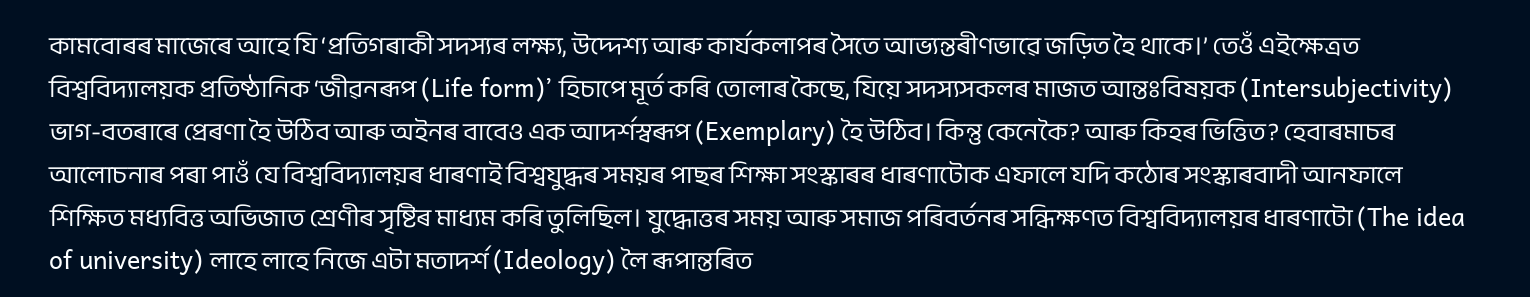কামবোৰৰ মাজেৰে আহে যি ‘প্রতিগৰাকী সদস্যৰ লক্ষ্য, উদ্দেশ্য আৰু কার্যকলাপৰ সৈতে আভ্যন্তৰীণভাৱে জড়িত হৈ থাকে।’ তেওঁ এইক্ষেত্ৰত বিশ্ববিদ্যালয়ক প্রতিষ্ঠানিক ‘জীৱনৰূপ (Life form)’ হিচাপে মূর্ত কৰি তোলাৰ কৈছে, যিয়ে সদস্যসকলৰ মাজত আন্তঃবিষয়ক (Intersubjectivity) ভাগ-বতৰাৰে প্রেৰণা হৈ উঠিব আৰু অইনৰ বাবেও এক আদর্শস্বৰূপ (Exemplary) হৈ উঠিব। কিন্তু কেনেকৈ? আৰু কিহৰ ভিত্তিত? হেবাৰমাচৰ আলোচনাৰ পৰা পাওঁ যে বিশ্ববিদ্যালয়ৰ ধাৰণাই বিশ্বযুদ্ধৰ সময়ৰ পাছৰ শিক্ষা সংস্কাৰৰ ধাৰণাটোক এফালে যদি কঠোৰ সংস্কাৰবাদী আনফালে শিক্ষিত মধ্যবিত্ত অভিজাত শ্রেণীৰ সৃষ্টিৰ মাধ্যম কৰি তুলিছিল। যুদ্ধোত্তৰ সময় আৰু সমাজ পৰিবর্তনৰ সন্ধিক্ষণত বিশ্ববিদ্যালয়ৰ ধাৰণাটো (The idea of university) লাহে লাহে নিজে এটা মতাদর্শ (Ideology) লৈ ৰূপান্তৰিত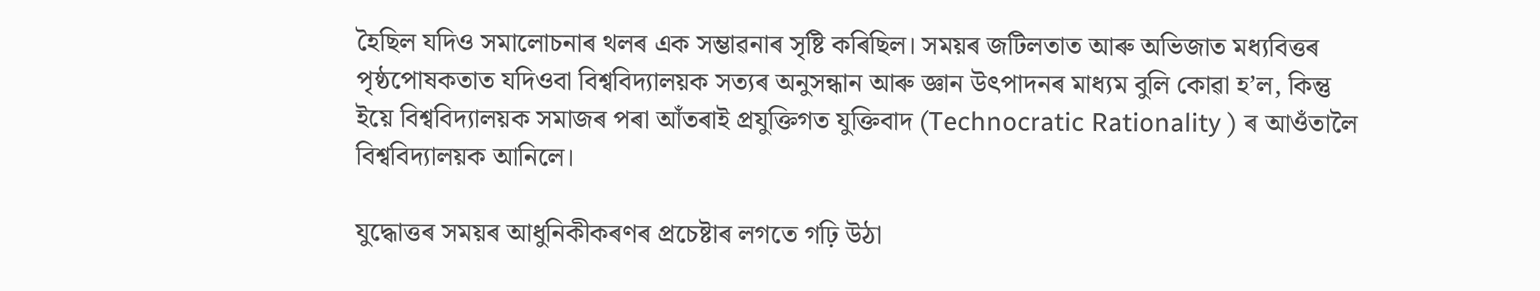হৈছিল যদিও সমালোচনাৰ থলৰ এক সম্ভাৱনাৰ সৃষ্টি কৰিছিল। সময়ৰ জটিলতাত আৰু অভিজাত মধ্যবিত্তৰ পৃষ্ঠপোষকতাত যদিওবা বিশ্ববিদ্যালয়ক সত্যৰ অনুসন্ধান আৰু জ্ঞান উৎপাদনৰ মাধ্যম বুলি কোৱা হ’ল, কিন্তু ইয়ে বিশ্ববিদ্যালয়ক সমাজৰ পৰা আঁতৰাই প্রযুক্তিগত যুক্তিবাদ (Technocratic Rationality ) ৰ আওঁতালৈ বিশ্ববিদ্যালয়ক আনিলে।

যুদ্ধোত্তৰ সময়ৰ আধুনিকীকৰণৰ প্রচেষ্টাৰ লগতে গঢ়ি উঠা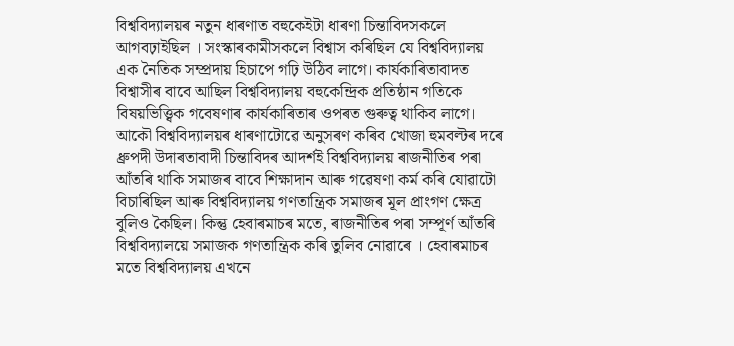বিশ্ববিদ্যালয়ৰ নতুন ধাৰণাত বহুকেইটা ধাৰণা চিন্তাবিদসকলে আগবঢ়াইছিল । সংস্কাৰকামীসকলে বিশ্বাস কৰিছিল যে বিশ্ববিদ্যালয় এক নৈতিক সম্প্রদায় হিচাপে গঢ়ি উঠিব লাগে। কার্যকাৰিতাবাদত বিশ্বাসীৰ বাবে আছিল বিশ্ববিদ্যালয় বহুকেন্দ্রিক প্রতিষ্ঠান গতিকে বিষয়ভিত্ত্বিক গবেষণাৰ কার্যকাৰিতাৰ ওপৰত গুৰুত্ব থাকিব লাগে। আকৌ বিশ্ববিদ্যালয়ৰ ধাৰণাটোৱে অনুসৰণ কৰিব খোজা হুমবল্টৰ দৰে ধ্ৰুপদী উদাৰতাবাদী চিন্তাবিদৰ আদর্শই বিশ্ববিদ্যালয় ৰাজনীতিৰ পৰা আঁতৰি থাকি সমাজৰ বাবে শিক্ষাদান আৰু গৱেষণা কৰ্ম কৰি যোৱাটো বিচাৰিছিল আৰু বিশ্ববিদ্যালয় গণতান্ত্ৰিক সমাজৰ মূল প্ৰাংগণ ক্ষেত্ৰ বুলিও কৈছিল। কিন্তু হেবাৰমাচৰ মতে, ৰাজনীতিৰ পৰা সম্পূর্ণ আঁতৰি বিশ্ববিদ্যালয়ে সমাজক গণতান্ত্রিক কৰি তুলিব নোৱাৰে । হেবাৰমাচৰ মতে বিশ্ববিদ্যালয় এখনে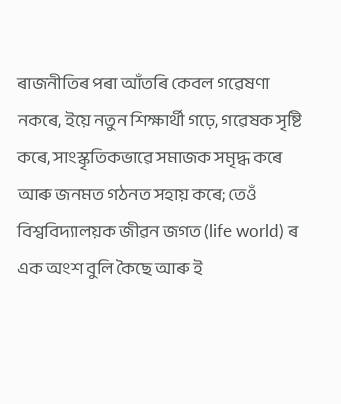ৰাজনীতিৰ পৰা আঁতৰি কেবল গৱেষণা নকৰে, ইয়ে নতুন শিক্ষার্থী গঢ়ে, গৱেষক সৃষ্টি কৰে, সাংস্কৃতিকভাৱে সমাজক সমৃদ্ধ কৰে আৰু জনমত গঠনত সহায় কৰে; তেওঁ বিশ্ববিদ্যালয়ক জীৱন জগত (life world) ৰ এক অংশ বুলি কৈছে আৰু ই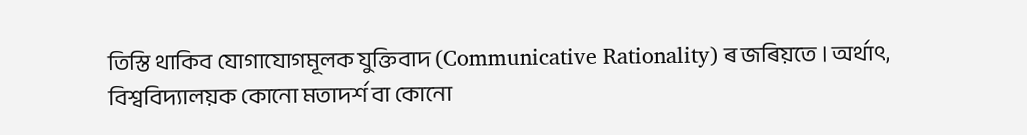তিস্তি থাকিব যোগাযোগমূলক যুক্তিবাদ (Communicative Rationality) ৰ জৰিয়তে । অর্থাৎ, বিশ্ববিদ্যালয়ক কোনো মতাদৰ্শ বা কোনো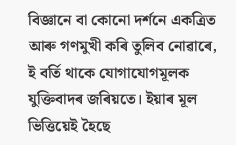বিজ্ঞানে বা কোনো দর্শনে একত্রিত আৰু গণমুখী কৰি তুলিব নোৱাৰে, ই বর্তি থাকে যোগাযোগমূলক যুক্তিবাদৰ জৰিয়তে। ইয়াৰ মূল ভিত্তিয়েই হৈছে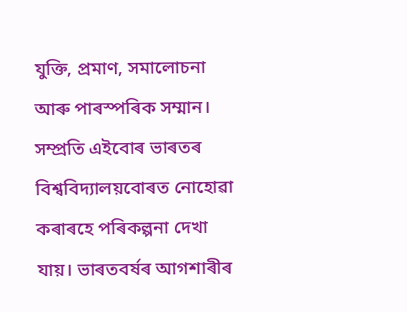যুক্তি, প্রমাণ, সমালোচনা আৰু পাৰস্পৰিক সম্মান। সম্প্রতি এইবোৰ ভাৰতৰ বিশ্ববিদ্যালয়বোৰত নোহোৱা কৰাৰহে পৰিকল্পনা দেখা যায়। ভাৰতবর্ষৰ আগশাৰীৰ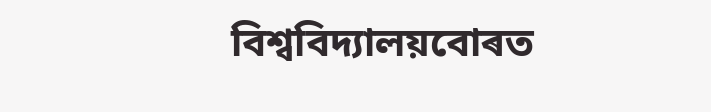বিশ্ববিদ্যালয়বোৰত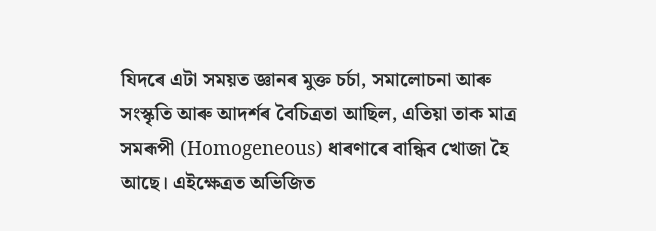যিদৰে এটা সময়ত জ্ঞানৰ মুক্ত চর্চা, সমালোচনা আৰু সংস্কৃতি আৰু আদৰ্শৰ বৈচিত্রতা আছিল, এতিয়া তাক মাত্র সমৰূপী (Homogeneous) ধাৰণাৰে বান্ধিব খোজা হৈ আছে। এইক্ষেত্রত অভিজিত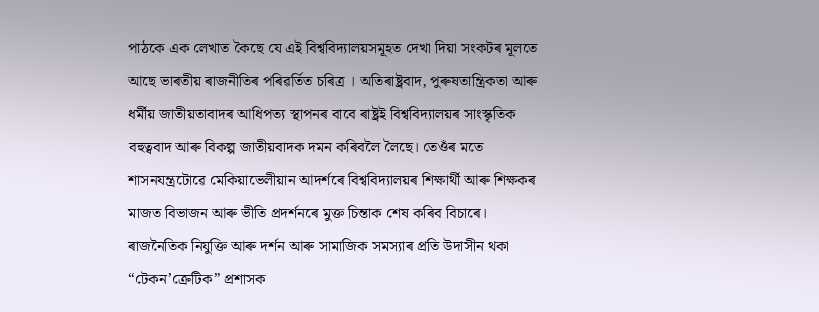পাঠকে এক লেখাত কৈছে যে এই বিশ্ববিদ্যালয়সমূহত দেখা দিয়া সংকটৰ মূলতে আছে ভাৰতীয় ৰাজনীতিৰ পৰিৱৰ্তিত চৰিত্র । অতিৰাষ্ট্ৰবাদ, পুৰুষতান্ত্ৰিকতা আৰু ধৰ্মীয় জাতীয়তাবাদৰ আধিপত্য স্থাপনৰ বাবে ৰাষ্ট্ৰই বিশ্ববিদ্যালয়ৰ সাংস্কৃতিক বহুত্ববাদ আৰু বিকল্প জাতীয়বাদক দমন কৰিবলৈ লৈছে। তেওঁৰ মতে শাসনযন্ত্ৰটোৱে মেকিয়াভেলীয়ান আদৰ্শৰে বিশ্ববিদ্যালয়ৰ শিক্ষাৰ্থী আৰু শিক্ষকৰ মাজত বিভাজন আৰু ভীতি প্ৰদৰ্শনৰে মুক্ত চিন্তাক শেষ কৰিব বিচাৰে। ৰাজনৈতিক নিযুক্তি আৰু দৰ্শন আৰু সামাজিক সমস্যাৰ প্ৰতি উদাসীন থকা “টেকন’ক্ৰেটিক” প্ৰশাসক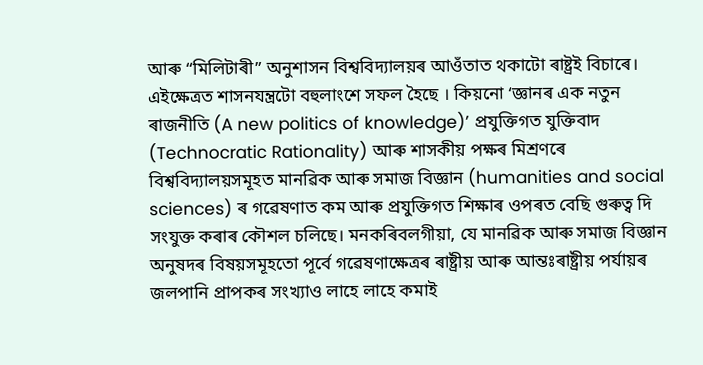আৰু “মিলিটাৰী” অনুশাসন বিশ্ববিদ্যালয়ৰ আওঁতাত থকাটো ৰাষ্ট্ৰই বিচাৰে। এইক্ষেত্ৰত শাসনযন্ত্ৰটো বহুলাংশে সফল হৈছে । কিয়নো ‘জ্ঞানৰ এক নতুন ৰাজনীতি (A new politics of knowledge)’ প্ৰযুক্তিগত যুক্তিবাদ (Technocratic Rationality) আৰু শাসকীয় পক্ষৰ মিশ্ৰণৰে বিশ্ববিদ্যালয়সমূহত মানৱিক আৰু সমাজ বিজ্ঞান (humanities and social sciences) ৰ গৱেষণাত কম আৰু প্ৰযুক্তিগত শিক্ষাৰ ওপৰত বেছি গুৰুত্ব দি সংযুক্ত কৰাৰ কৌশল চলিছে। মনকৰিবলগীয়া, যে মানৱিক আৰু সমাজ বিজ্ঞান অনুষদৰ বিষয়সমূহতো পূৰ্বে গৱেষণাক্ষেত্ৰৰ ৰাষ্ট্ৰীয় আৰু আন্তঃৰাষ্ট্ৰীয় পৰ্যায়ৰ জলপানি প্ৰাপকৰ সংখ্যাও লাহে লাহে কমাই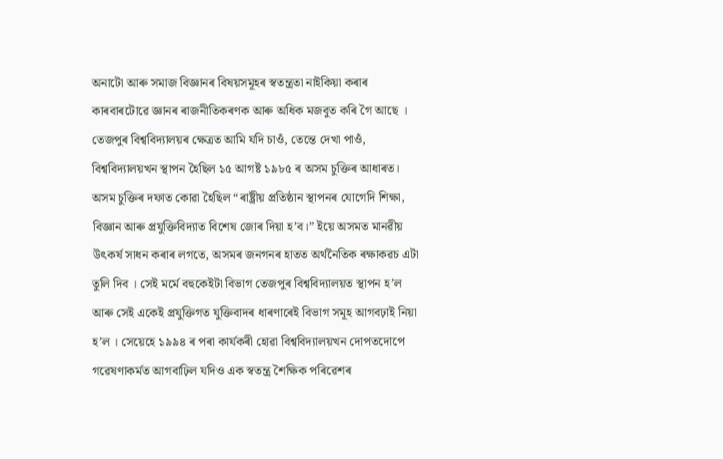অনাটো আৰু সমাজ বিজ্ঞানৰ বিষয়সমূহৰ স্বতন্ত্ৰতা নাইকিয়া কৰাৰ কাৰবাৰটোৱে জ্ঞানৰ ৰাজনীতিকৰণক আৰু অধিক মজবুত কৰি গৈ আছে । তেজপুৰ বিশ্ববিদ্যালয়ৰ ক্ষেত্ৰত আমি যদি চাওঁ, তেন্তে দেখা পাওঁ, বিশ্ববিদ্যালয়খন স্থাপন হৈছিল ১৫ আগষ্ট ১৯৮৫ ৰ অসম চুক্তিৰ আধাৰত। অসম চুক্তিৰ দফাত কোৱা হৈছিল “ৰাষ্ট্ৰীয় প্ৰতিষ্ঠান স্থাপনৰ যোগেদি শিক্ষা, বিজ্ঞান আৰু প্ৰযুক্তিবিদ্যাত বিশেষ জোৰ দিয়া হ’ব।” ইয়ে অসমত মানৱীয় উৎকৰ্ষ সাধন কৰাৰ লগতে, অসমৰ জনগনৰ হাতত অৰ্থনৈতিক ৰক্ষাকৱচ এটা তুলি দিব । সেই মৰ্মে বহুকেইটা বিভাগ তেজপুৰ বিশ্ববিদ্যালয়ত স্থাপন হ’ল আৰু সেই একেই প্ৰযুক্তিগত যুক্তিবাদৰ ধাৰণাৰেই বিভাগ সমূহ আগবঢ়াই নিয়া হ’ল । সেয়েহে ১৯৯৪ ৰ পৰা কাৰ্যকৰী হোৱা বিশ্ববিদ্যালয়খন দোপতদোপে গৱেষণাকৰ্মত আগবাঢ়িল যদিও এক স্বতন্ত্ৰ শৈক্ষিক পৰিৱেশৰ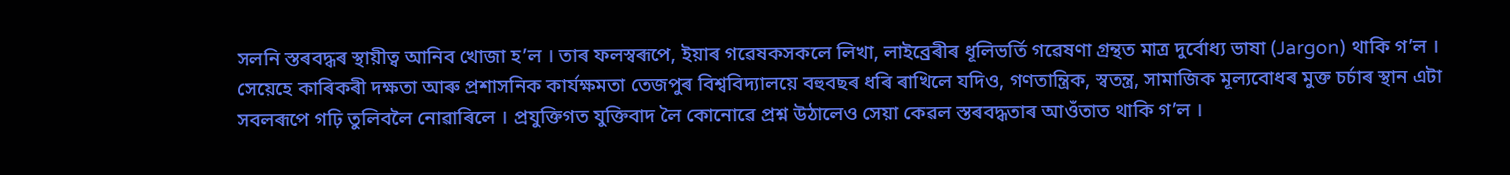সলনি স্তৰবদ্ধৰ স্থায়ীত্ব আনিব খোজা হ’ল । তাৰ ফলস্বৰূপে, ইয়াৰ গৱেষকসকলে লিখা, লাইব্ৰেৰীৰ ধূলিভৰ্তি গৱেষণা গ্ৰন্থত মাত্ৰ দুৰ্বোধ্য ভাষা (Jargon) থাকি গ’ল । সেয়েহে কাৰিকৰী দক্ষতা আৰু প্ৰশাসনিক কাৰ্যক্ষমতা তেজপুৰ বিশ্ববিদ্যালয়ে বহুবছৰ ধৰি ৰাখিলে যদিও, গণতান্ত্ৰিক, স্বতন্ত্ৰ, সামাজিক মূল্যবোধৰ মুক্ত চৰ্চাৰ স্থান এটা সবলৰূপে গঢ়ি তুলিবলৈ নোৱাৰিলে । প্ৰযুক্তিগত যুক্তিবাদ লৈ কোনোৱে প্ৰশ্ন উঠালেও সেয়া কেৱল স্তৰবদ্ধতাৰ আওঁতাত থাকি গ’ল ।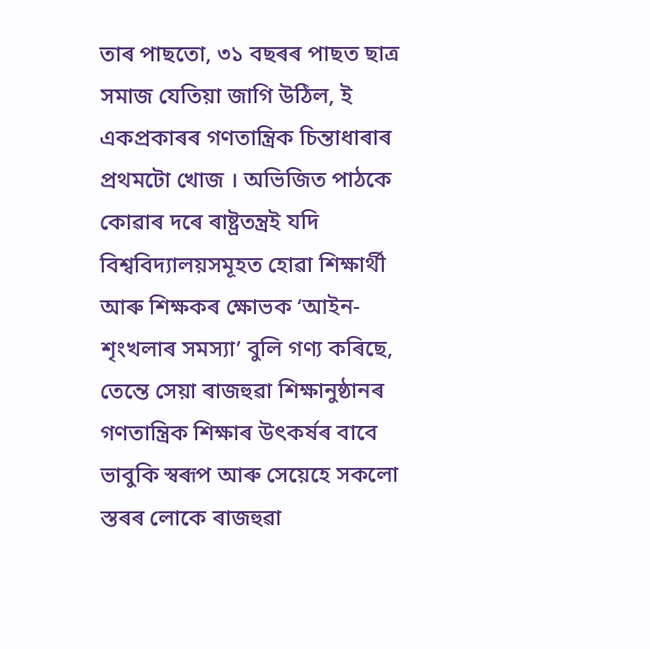তাৰ পাছতো, ৩১ বছৰৰ পাছত ছাত্ৰ সমাজ যেতিয়া জাগি উঠিল, ই একপ্ৰকাৰৰ গণতান্ত্ৰিক চিন্তাধাৰাৰ প্ৰথমটো খোজ । অভিজিত পাঠকে কোৱাৰ দৰে ৰাষ্ট্ৰতন্ত্ৰই যদি বিশ্ববিদ্যালয়সমূহত হোৱা শিক্ষাৰ্থী আৰু শিক্ষকৰ ক্ষোভক ‘আইন-শৃংখলাৰ সমস্যা’ বুলি গণ্য কৰিছে, তেন্তে সেয়া ৰাজহুৱা শিক্ষানুষ্ঠানৰ গণতান্ত্ৰিক শিক্ষাৰ উৎকৰ্ষৰ বাবে ভাবুকি স্বৰূপ আৰু সেয়েহে সকলো স্তৰৰ লোকে ৰাজহুৱা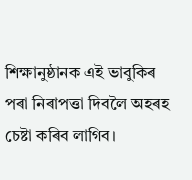শিক্ষানুষ্ঠানক এই ভাবুকিৰ পৰা নিৰাপত্তা দিবলৈ অহৰহ চেষ্টা কৰিব লাগিব।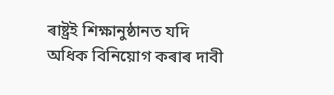ৰাষ্ট্ৰই শিক্ষানুষ্ঠানত যদি অধিক বিনিয়োগ কৰাৰ দাবী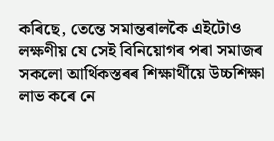কৰিছে, তেন্তে সমান্তৰালকৈ এইটোও লক্ষণীয় যে সেই বিনিয়োগৰ পৰা সমাজৰ সকলো আৰ্থিকস্তৰৰ শিক্ষাৰ্থীয়ে উচ্চশিক্ষা লাভ কৰে নে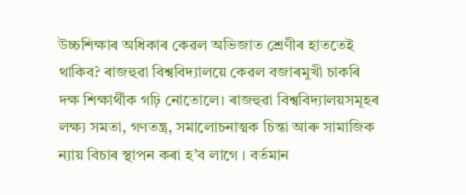উচ্চশিক্ষাৰ অধিকাৰ কেৱল অভিজাত শ্ৰেণীৰ হাততেই থাকিব? ৰাজহুৱা বিশ্ববিদ্যালয়ে কেৱল বজাৰমুখী চাকৰি দক্ষ শিক্ষাৰ্থীক গঢ়ি নোতোলে। ৰাজহুৱা বিশ্ববিদ্যালয়সমূহৰ লক্ষ্য সমতা, গণতন্ত্ৰ, সমালোচনাত্মক চিন্তা আৰু সামাজিক ন্যায় বিচাৰ স্থাপন কৰা হ’ব লাগে । বৰ্তমান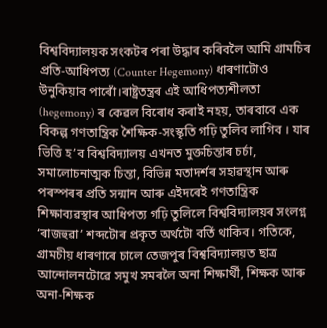বিশ্ববিদ্যালয়ক সংকটৰ পৰা উদ্ধাৰ কৰিবলৈ আমি গ্ৰামচিৰ প্ৰতি-আধিপত্য (Counter Hegemony) ধাৰণাটোও উনুকিয়াব পাৰোঁ।ৰাষ্ট্ৰতন্ত্ৰৰ এই আধিপত্যশীলতা (hegemony) ৰ কেৱল বিৰোধ কৰাই নহয়, তাৰবাবে এক বিকল্প গণতান্ত্ৰিক শৈক্ষিক-সংস্কৃতি গঢ়ি তুলিব লাগিব । যাৰ ভিত্তি হ’ব বিশ্ববিদ্যালয় এখনত মুক্তচিন্তাৰ চৰ্চা, সমালোচনাত্মক চিন্তা, বিভিন্ন মতাদৰ্শৰ সহাৱস্থান আৰু পৰস্পৰৰ প্ৰতি সন্মান আৰু এইদৰেই গণতান্ত্ৰিক শিক্ষাব্যৱস্থাৰ আধিপত্য গঢ়ি তুলিলে বিশ্ববিদ্যালয়ৰ সংলগ্ন ‘ৰাজহুৱা’ শব্দটোৰ প্ৰকৃত অৰ্থটো বৰ্তি থাকিব। গতিকে, গ্ৰামচীয় ধাৰণাৰে চালে তেজপুৰ বিশ্ববিদ্যালয়ত ছাত্ৰ আন্দোলনটোৱে সমুখ সমৰলৈ অনা শিক্ষাৰ্থী, শিক্ষক আৰু অনা-শিক্ষক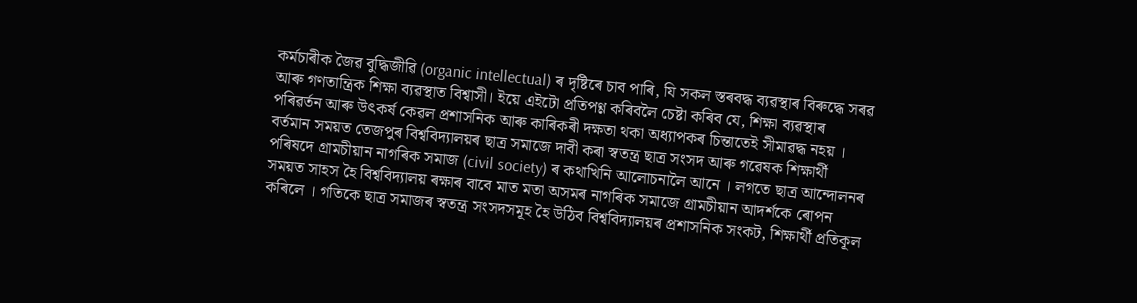কৰ্মচাৰীক জৈৱ বুদ্ধিজীৱি (organic intellectual) ৰ দৃষ্টিৰে চাব পাৰি, যি সকল স্তৰবদ্ধ ব্যৱস্থাৰ বিৰুদ্ধে সৰৱ আৰু গণতান্ত্ৰিক শিক্ষা ব্যৱস্থাত বিশ্বাসী। ইয়ে এইটো প্ৰতিপণ্ণ কৰিবলৈ চেষ্টা কৰিব যে, শিক্ষা ব্যৱস্থাৰ পৰিৱৰ্তন আৰু উৎকৰ্ষ কেৱল প্ৰশাসনিক আৰু কাৰিকৰী দক্ষতা থকা অধ্যাপকৰ চিন্তাতেই সীমাৱদ্ধ নহয় । বৰ্তমান সময়ত তেজপুৰ বিশ্ববিদ্যালয়ৰ ছাত্ৰ সমাজে দাবী কৰা স্বতন্ত্ৰ ছাত্ৰ সংসদ আৰু গৱেষক শিক্ষাৰ্থী পৰিষদে গ্ৰামচীয়ান নাগৰিক সমাজ (civil society) ৰ কথাখিনি আলোচনালৈ আনে । লগতে ছাত্ৰ আন্দোলনৰ সময়ত সাহস হৈ বিশ্ববিদ্যালয় ৰক্ষাৰ বাবে মাত মতা অসমৰ নাগৰিক সমাজে গ্ৰামচীয়ান আদৰ্শকে ৰোপন কৰিলে । গতিকে ছাত্ৰ সমাজৰ স্বতন্ত্ৰ সংসদসমূহ হৈ উঠিব বিশ্ববিদ্যালয়ৰ প্ৰশাসনিক সংকট, শিক্ষাৰ্থী প্ৰতিকূল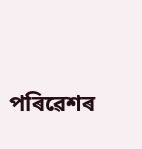পৰিৱেশৰ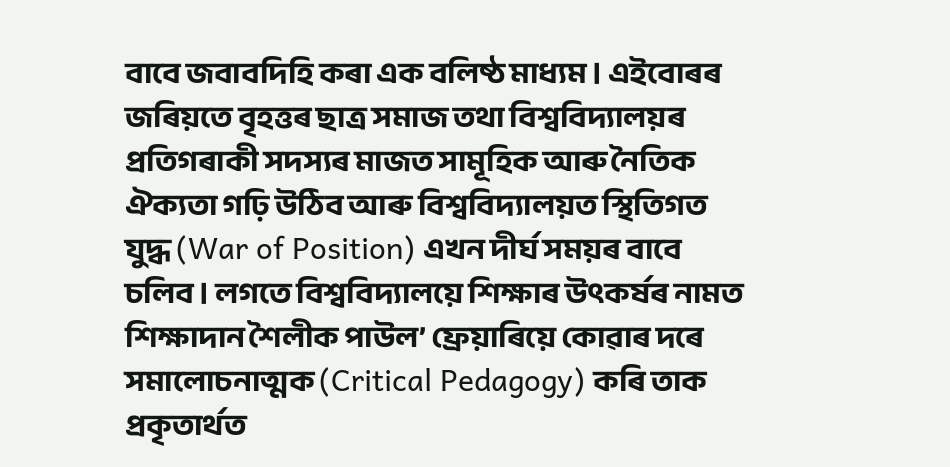বাবে জবাবদিহি কৰা এক বলিষ্ঠ মাধ্যম । এইবোৰৰ জৰিয়তে বৃহত্তৰ ছাত্ৰ সমাজ তথা বিশ্ববিদ্যালয়ৰ প্ৰতিগৰাকী সদস্যৰ মাজত সামূহিক আৰু নৈতিক ঐক্যতা গঢ়ি উঠিব আৰু বিশ্ববিদ্যালয়ত স্থিতিগত যুদ্ধ (War of Position) এখন দীৰ্ঘ সময়ৰ বাবে চলিব । লগতে বিশ্ববিদ্যালয়ে শিক্ষাৰ উৎকৰ্ষৰ নামত শিক্ষাদান শৈলীক পাউল’ ফ্ৰেয়াৰিয়ে কোৱাৰ দৰে সমালোচনাত্মক (Critical Pedagogy) কৰি তাক প্ৰকৃতাৰ্থত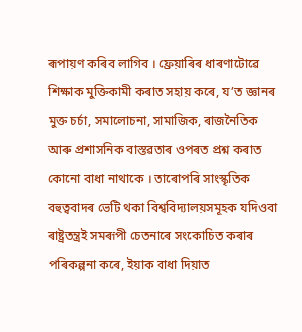ৰূপায়ণ কৰিব লাগিব । ফ্ৰেয়াৰিৰ ধাৰণাটোৱে শিক্ষাক মুক্তিকামী কৰাত সহায় কৰে, য’ত জ্ঞানৰ মুক্ত চৰ্চা, সমালোচনা, সামাজিক, ৰাজনৈতিক আৰু প্ৰশাসনিক বাস্তৱতাৰ ওপৰত প্ৰশ্ন কৰাত কোনো বাধা নাথাকে । তাৰোপৰি সাংস্কৃতিক বহুত্ববাদৰ ভেটি থকা বিশ্ববিদ্যালয়সমূহক যদিওবা ৰাষ্ট্রতন্ত্রই সমৰূপী চেতনাৰে সংকোচিত কৰাৰ পৰিকল্পনা কৰে, ইয়াক বাধা দিয়াত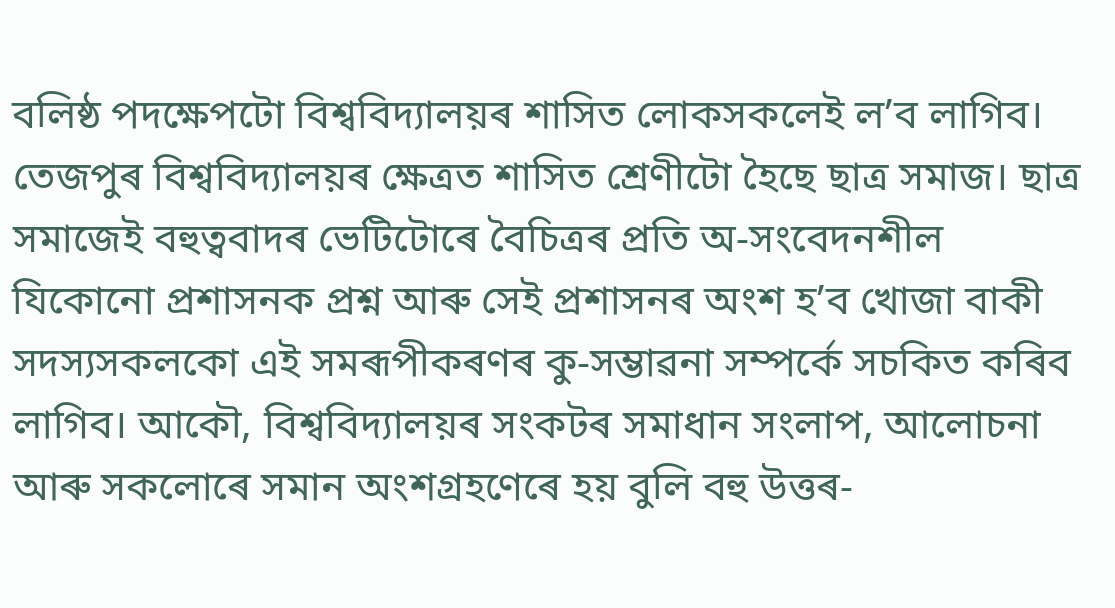বলিষ্ঠ পদক্ষেপটো বিশ্ববিদ্যালয়ৰ শাসিত লোকসকলেই ল’ব লাগিব। তেজপুৰ বিশ্ববিদ্যালয়ৰ ক্ষেত্রত শাসিত শ্রেণীটো হৈছে ছাত্র সমাজ। ছাত্র সমাজেই বহুত্ববাদৰ ভেটিটোৰে বৈচিত্রৰ প্রতি অ-সংবেদনশীল যিকোনো প্রশাসনক প্রশ্ন আৰু সেই প্রশাসনৰ অংশ হ’ব খোজা বাকী সদস্যসকলকো এই সমৰূপীকৰণৰ কু-সম্ভাৱনা সম্পর্কে সচকিত কৰিব লাগিব। আকৌ, বিশ্ববিদ্যালয়ৰ সংকটৰ সমাধান সংলাপ, আলোচনা আৰু সকলোৰে সমান অংশগ্রহণেৰে হয় বুলি বহু উত্তৰ-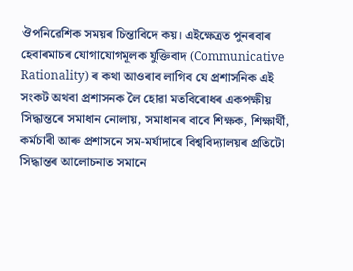ঔপনিৱেশিক সময়ৰ চিন্তাবিদে কয়। এইক্ষেত্ৰত পুনৰবাৰ হেবাৰমাচৰ যোগাযোগমূলক যুক্তিবাদ (Communicative Rationality) ৰ কথা আওৰাব লাগিব যে প্রশাসনিক এই সংকট অথবা প্রশাসনক লৈ হোৱা মতবিৰোধৰ একপক্ষীয় সিদ্ধান্তৰে সমাধান নোলায়, সমাধানৰ বাবে শিক্ষক, শিক্ষার্থী, কর্মচাৰী আৰু প্ৰশাসনে সম-মর্যাদাৰে বিশ্ববিদ্যালয়ৰ প্ৰতিটো সিদ্ধান্তৰ আলোচনাত সমানে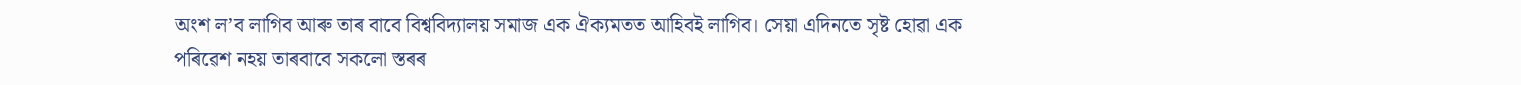অংশ ল’ব লাগিব আৰু তাৰ বাবে বিশ্ববিদ্যালয় সমাজ এক ঐক্যমতত আহিবই লাগিব। সেয়া এদিনতে সৃষ্ট হোৱা এক পৰিৱেশ নহয় তাৰবাবে সকলো স্তৰৰ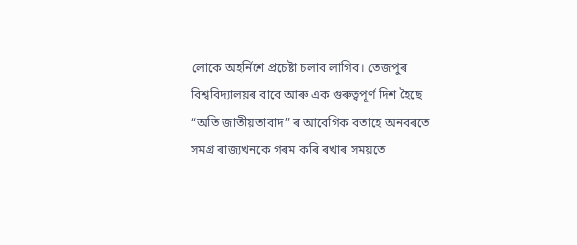লোকে অহর্নিশে প্রচেষ্টা চলাব লাগিব। তেজপুৰ বিশ্ববিদ্যালয়ৰ বাবে আৰু এক গুৰুত্বপূর্ণ দিশ হৈছে “অতি জাতীয়তাবাদ” ৰ আবেগিক বতাহে অনবৰতে সমগ্ৰ ৰাজ্যখনকে গৰম কৰি ৰখাৰ সময়তে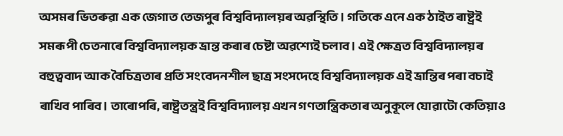অসমৰ ভিতৰুৱা এক জেগাত তেজপুৰ বিশ্ববিদ্যালয়ৰ অৱস্থিতি। গতিকে এনে এক ঠাইত ৰাষ্ট্ৰই সমৰূপী চেতনাৰে বিশ্ববিদ্যালয়ক ভ্রান্ত কৰাৰ চেষ্টা অৱশ্যেই চলাব। এই ক্ষেত্রত বিশ্ববিদ্যালয়ৰ বহুত্ববাদ আক বৈচিত্রতাৰ প্রতি সংবেদনশীল ছাত্র সংসদেহে বিশ্ববিদ্যালয়ক এই ভ্রান্তিৰ পৰা বচাই ৰাখিব পাৰিব। তাৰোপৰি, ৰাষ্ট্ৰতন্ত্ৰই বিশ্ববিদ্যালয় এখন গণতান্ত্রিকতাৰ অনুকূলে যোৱাটো কেতিয়াও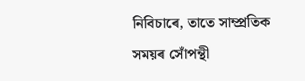নিবিচাৰে, তাতে সাম্প্রতিক সময়ৰ সোঁপন্থী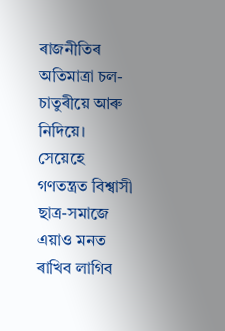ৰাজনীতিৰ অতিমাত্রা চল-চাতুৰীয়ে আৰু নিদিয়ে। সেয়েহে গণতন্ত্রত বিশ্বাসী ছাত্র-সমাজে এয়াও মনত ৰাখিব লাগিব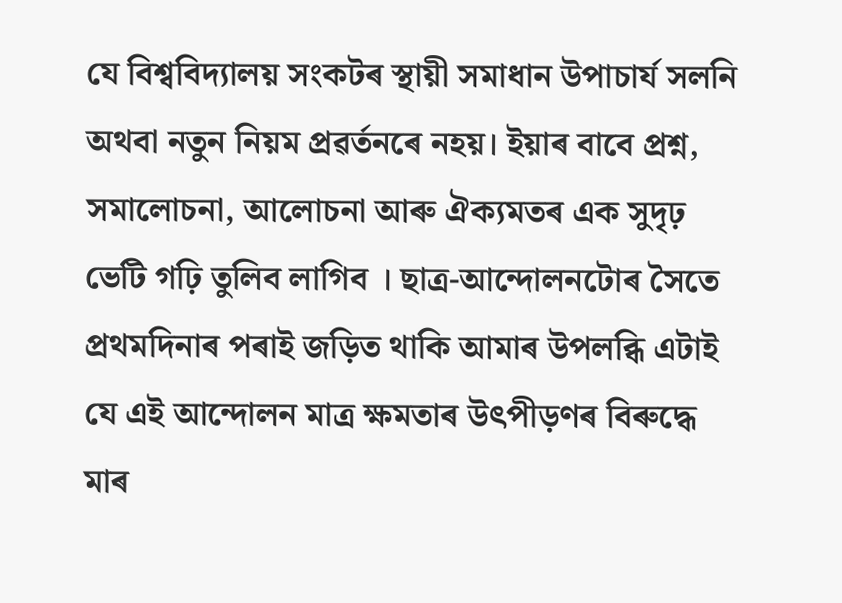যে বিশ্ববিদ্যালয় সংকটৰ স্থায়ী সমাধান উপাচার্য সলনি অথবা নতুন নিয়ম প্রৱর্তনৰে নহয়। ইয়াৰ বাবে প্ৰশ্ন, সমালোচনা, আলোচনা আৰু ঐক্যমতৰ এক সুদৃঢ় ভেটি গঢ়ি তুলিব লাগিব । ছাত্র-আন্দোলনটোৰ সৈতে প্রথমদিনাৰ পৰাই জড়িত থাকি আমাৰ উপলব্ধি এটাই যে এই আন্দোলন মাত্র ক্ষমতাৰ উৎপীড়ণৰ বিৰুদ্ধে মাৰ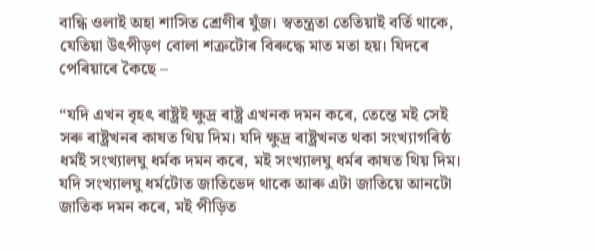বান্ধি ওলাই অহা শাসিত শ্ৰেণীৰ যুঁজ। স্বতন্ত্ৰতা তেতিয়াই বর্তি থাকে, যেতিয়া উৎপীড়ণ বোলা শত্রুটোৰ বিৰুদ্ধে মাত মতা হয়। যিদৰে পেৰিয়াৰে কৈছে –

“যদি এখন বৃহৎ ৰাষ্ট্ৰই ক্ষুদ্ৰ ৰাষ্ট্ৰ এখনক দমন কৰে, তেন্তে মই সেই সৰু ৰাষ্ট্ৰখনৰ কাষত থিয় দিম। যদি ক্ষুদ্ৰ ৰাষ্ট্ৰখনত থকা সংখ্যাগৰিষ্ঠ ধৰ্মই সংখ্যালঘু ধৰ্মক দমন কৰে, মই সংখ্যালঘু ধৰ্মৰ কাষত থিয় দিম। যদি সংখ্যালঘু ধৰ্মটোত জাতিভেদ থাকে আৰু এটা জাতিয়ে আনটো জাতিক দমন কৰে, মই পীড়িত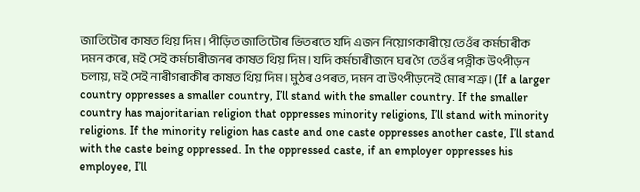জাতিটোৰ কাষত থিয় দিম। পীড়িত জাতিটোৰ ভিতৰতে যদি এজন নিয়োগকাৰীয়ে তেওঁৰ কৰ্মচাৰীক দমন কৰে, মই সেই কৰ্মচাৰীজনৰ কাষত থিয় দিম। যদি কৰ্মচাৰীজনে ঘৰ গৈ তেওঁৰ পত্নীক উৎপীড়ন চলায়, মই সেই নাৰীগৰাকীৰ কাষত থিয় দিম। মুঠৰ ওপৰত, দমন বা উৎপীড়নেই মোৰ শত্ৰু। (If a larger country oppresses a smaller country, I’ll stand with the smaller country. If the smaller country has majoritarian religion that oppresses minority religions, I’ll stand with minority religions. If the minority religion has caste and one caste oppresses another caste, I’ll stand with the caste being oppressed. In the oppressed caste, if an employer oppresses his employee, I’ll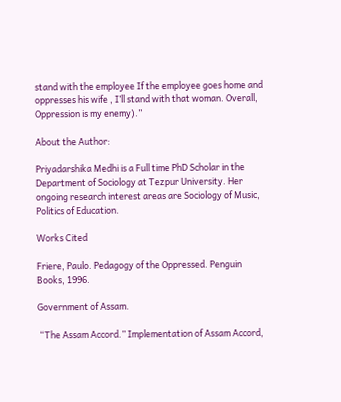stand with the employee If the employee goes home and oppresses his wife , I’ll stand with that woman. Overall, Oppression is my enemy).”

About the Author:

Priyadarshika Medhi is a Full time PhD Scholar in the Department of Sociology at Tezpur University. Her ongoing research interest areas are Sociology of Music, Politics of Education.

Works Cited

Friere, Paulo. Pedagogy of the Oppressed. Penguin Books, 1996.

Government of Assam.

 “The Assam Accord.” Implementation of Assam Accord,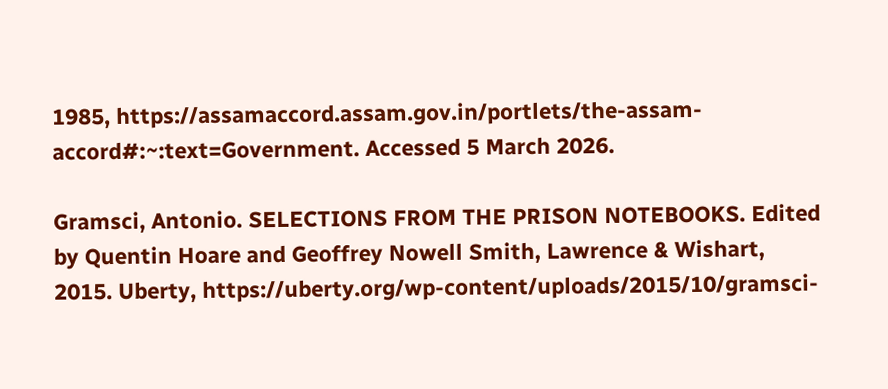1985, https://assamaccord.assam.gov.in/portlets/the-assam-accord#:~:text=Government. Accessed 5 March 2026.

Gramsci, Antonio. SELECTIONS FROM THE PRISON NOTEBOOKS. Edited by Quentin Hoare and Geoffrey Nowell Smith, Lawrence & Wishart, 2015. Uberty, https://uberty.org/wp-content/uploads/2015/10/gramsci-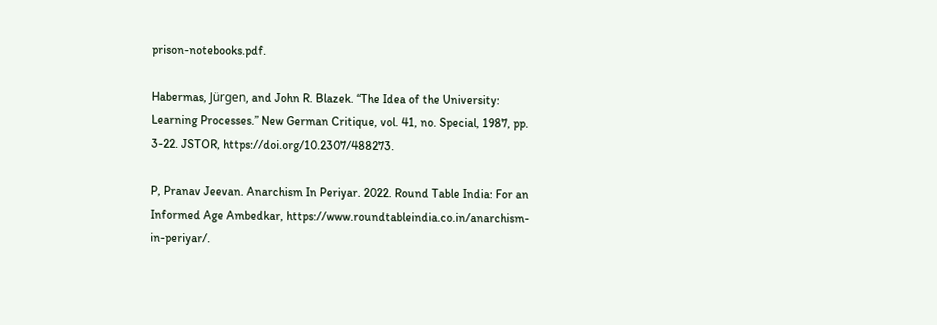prison-notebooks.pdf.

Habermas, Jürgen, and John R. Blazek. “The Idea of the University: Learning Processes.” New German Critique, vol. 41, no. Special, 1987, pp. 3-22. JSTOR, https://doi.org/10.2307/488273.

P, Pranav Jeevan. Anarchism In Periyar. 2022. Round Table India: For an Informed Age Ambedkar, https://www.roundtableindia.co.in/anarchism-in-periyar/.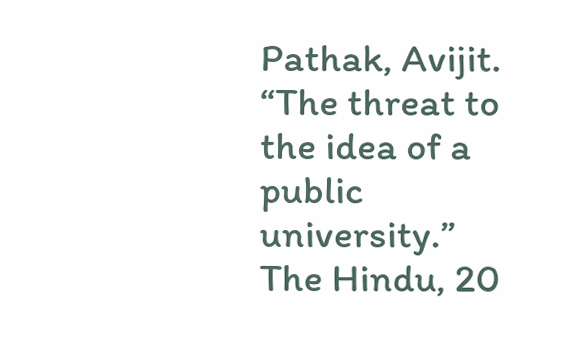Pathak, Avijit. “The threat to the idea of a public university.” The Hindu, 20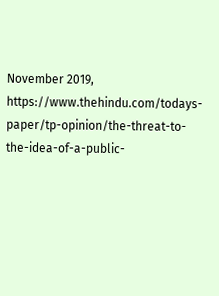November 2019, https://www.thehindu.com/todays-paper/tp-opinion/the-threat-to-the-idea-of-a-public-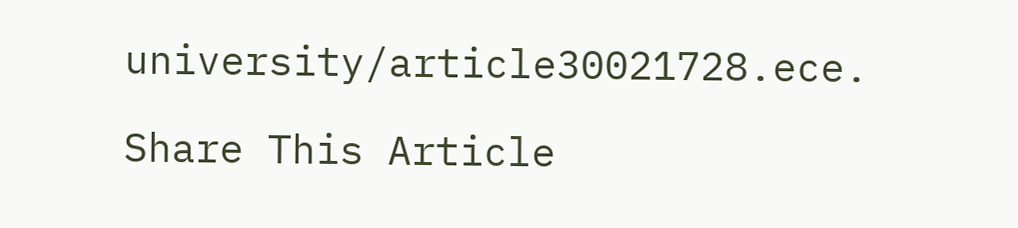university/article30021728.ece.

Share This Article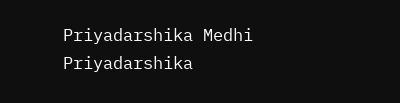Priyadarshika Medhi
Priyadarshika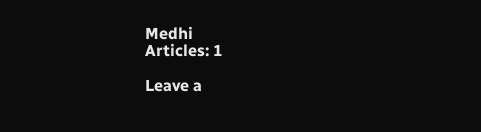Medhi
Articles: 1

Leave a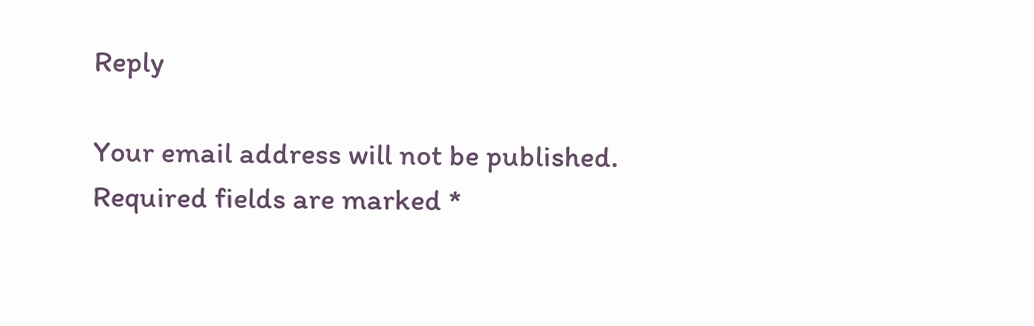Reply

Your email address will not be published. Required fields are marked *